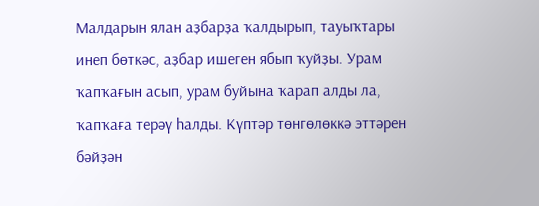Малдарын ялан аҙбарҙа ҡалдырып, тауыҡтары инеп бөткәс, аҙбар ишеген ябып ҡуйҙы. Урам ҡапҡағын асып, урам буйына ҡарап алды ла, ҡапҡаға терәү һалды. Күптәр төнгөлөккә эттәрен бәйҙән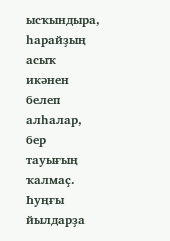ысҡындыра, һарайҙың асыҡ икәнен белеп алһалар, бер тауығың ҡалмаҫ. Һуңғы йылдарҙа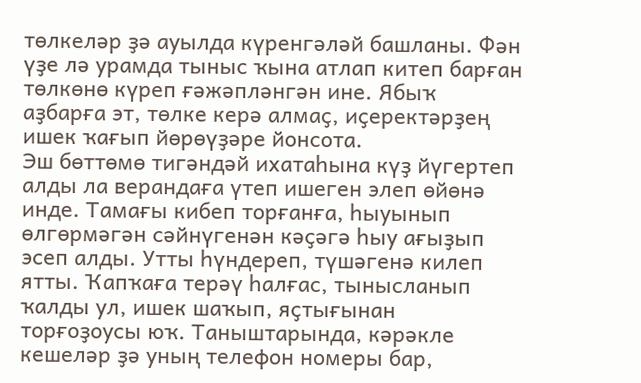төлкеләр ҙә ауылда күренгәләй башланы. Фән үҙе лә урамда тыныс ҡына атлап китеп барған төлкөнө күреп ғәжәпләнгән ине. Ябыҡ аҙбарға эт, төлке керә алмаҫ, иҫеректәрҙең ишек ҡағып йөрөүҙәре йонсота.
Эш бөттөмө тигәндәй ихатаһына күҙ йүгертеп алды ла верандаға үтеп ишеген элеп өйөнә инде. Тамағы кибеп торғанға, һыуынып өлгөрмәгән сәйнүгенән кәҫәгә һыу ағыҙып эсеп алды. Утты һүндереп, түшәгенә килеп ятты. Ҡапҡаға терәү һалғас, тынысланып ҡалды ул, ишек шаҡып, яҫтығынан торғоҙоусы юҡ. Таныштарында, кәрәкле кешеләр ҙә уның телефон номеры бар,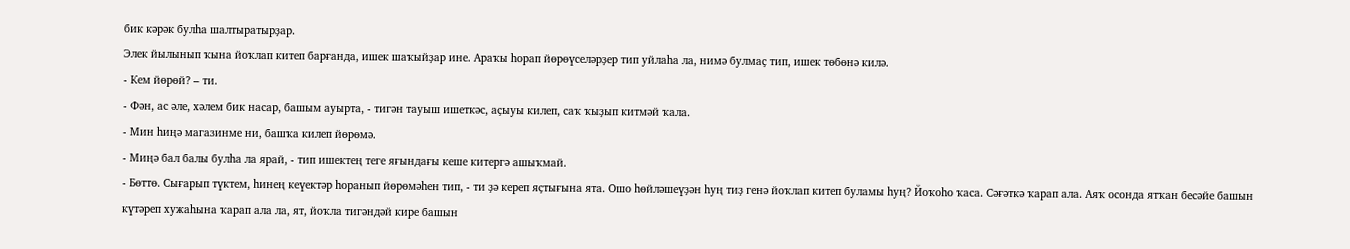бик кәрәк булһа шалтыратырҙар.
Элек йылынып ҡына йоҡлап китеп барғанда, ишек шаҡыйҙар ине. Араҡы һорап йөрөүселәрҙер тип уйлаһа ла, нимә булмаҫ тип, ишек төбөнә килә.
- Кем йөрөй? – ти.
- Фән, ас әле, хәлем бик насар, башым ауырта, - тигән тауыш ишеткәс, аҫыуы килеп, саҡ ҡыҙып китмәй ҡала.
- Мин һиңә магазинме ни, башҡа килеп йөрөмә.
- Миңә бал балы булһа ла ярай, - тип ишектең теге яғындағы кеше китергә ашыҡмай.
- Бөттө. Сығарып түктем, һинең кеүектәр һоранып йөрөмәһен тип, - ти ҙә кереп яҫтығына ята. Ошо һөйләшеүҙән һуң тиҙ генә йоҡлап китеп буламы һуң? Йоҡоһо ҡаса. Сәғәткә ҡарап ала. Аяҡ осонда ятҡан бесәйе башын күтәреп хужаһына ҡарап ала ла, ят, йоҡла тигәндәй кире башын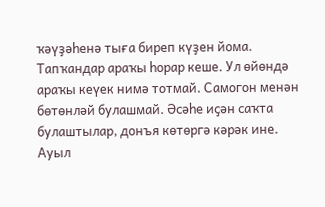ҡәүҙәһенә тыға биреп күҙен йома.
Тапҡандар араҡы һорар кеше. Ул өйөндә араҡы кеүек нимә тотмай. Самогон менән бөтөнләй булашмай. Әсәһе иҫән саҡта булаштылар, донъя көтөргә кәрәк ине. Ауыл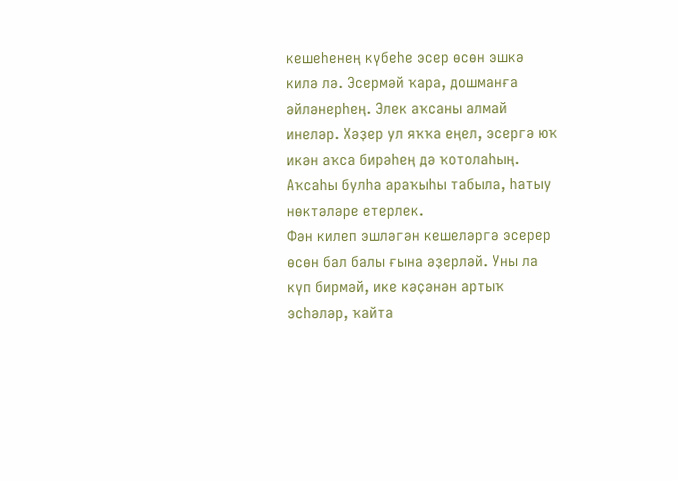кешеһенең күбеһе эсер өсөн эшкә килә лә. Эсермәй ҡара, дошманға әйләнерһең. Элек аҡсаны алмай инеләр. Хәҙер ул яҡҡа еңел, эсергә юҡ икән аҡса бирәһең дә ҡотолаһың. Аҡсаһы булһа араҡыһы табыла, һатыу нөктәләре етерлек.
Фән килеп эшләгән кешеләргә эсерер өсөн бал балы ғына әҙерләй. Уны ла күп бирмәй, ике кәҫәнән артыҡ эсһәләр, ҡайта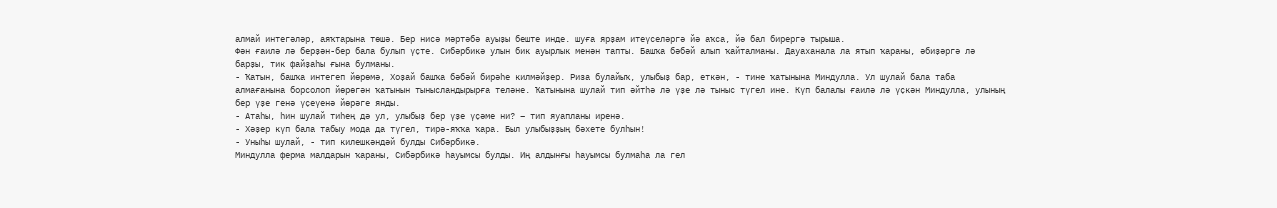алмай интегәләр, аяҡтарына төшә. Бер нисә мәртәбә ауыҙы беште инде. шуға ярҙам итеүселәргә йә аҡса, йә бал бирергә тырыша.
Фән ғаилә лә берҙән-бер бала булып үҫте. Сибәрбикә улын бик ауырлык менән тапты. Башҡа бәбәй алып ҡайталманы. Дауаханала ла ятып ҡараны, әбиҙәргә лә барҙы, тик файҙаһы ғына булманы.
- Ҡатын, башҡа интегеп йөрөмә, Хоҙай башҡа бәбәй бирәһе килмәйҙер. Риза булайыҡ, улыбыҙ бар, еткән, - тине ҡатынына Миндулла. Ул шулай бала таба алмағанына борсолоп йөрөгән ҡатынын тынысландырырға теләне. Ҡатынына шулай тип әйтһә лә үҙе лә тыныс түгел ине. Күп балалы ғаилә лә үҫкән Миндулла, улының бер үҙе генә үҫеүенә йөрәге янды.
- Атаһы, һин шулай тиһең дә ул, улыбыҙ бер үҙе үҫәме ни? – тип яуапланы иренә.
- Хәҙер күп бала табыу мода да түгел, тирә-яҡҡа ҡара. Был улыбыҙҙың бәхете булһын!
- Уныһы шулай, - тип килешкәндәй булды Сибәрбикә.
Миндулла ферма малдарын ҡараны, Сибәрбикә һауымсы булды. Иң алдынғы һауымсы булмаһа ла гел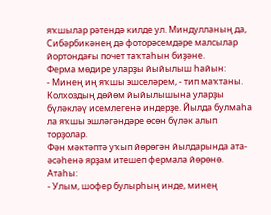яҡшылар рәтендә килде ул. Миндулланың да, Сибәрбикәнең дә фоторәсемдәре малсылар йортондағы почет таҡтаһын биҙәне.
Ферма мөдире уларҙы йыйылыш һайын:
- Минең иң яҡшы эшселәрем, - тип маҡтаны. Колхоздың дөйөм йыйылышына уларҙы бүләкләү исемлегенә индерҙе. Йылда булмаһа ла яҡшы эшләгәндәре өсөн бүләк алып торҙолар.
Фән мәктәптә уҡып йөрөгән йылдарында ата-әсәһенә ярҙам итешеп фермала йөрөнө. Атаһы:
- Улым, шофер булырһың инде, минең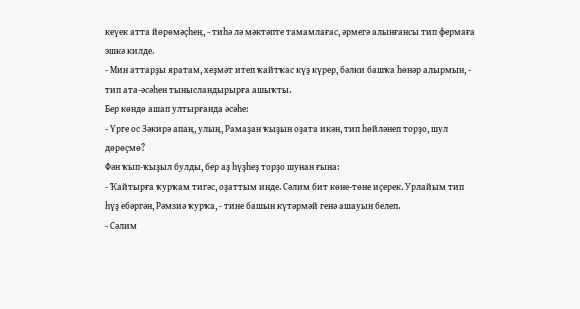кеүек атта йөрөмәҫһең, - тиһә лә мәктәпте тамамлағас, әрмегә алынғансы тип фермаға эшкә килде.
- Мин аттарҙы яратам, хеҙмәт итеп ҡайтҡас күҙ күрер, бәлки башҡа һөнәр алырмын, - тип ата-әсәһен тынысландырырға ашыҡты.
Бер көндө ашап ултырғанда әсәһе:
- Үрге ос Зәкирә апаң, улың, Рамаҙан ҡыҙын оҙата икән, тип һөйләнеп торҙо, шул дөрөҫмө?
Фән ҡып-ҡыҙыл булды, бер аҙ һүҙһеҙ торҙо шунан ғына:
- Ҡайтырға ҡурҡам тигәс, оҙаттым инде. Сәлим бит көне-төне иҫерек. Урлайым тип һүҙ ебәргән, Рәмзиә ҡурҡа, - тине башын күтәрмәй генә ашауын белеп.
- Сәлим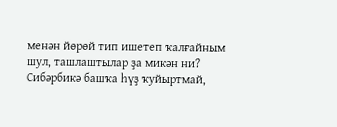менән йөрөй тип ишетеп ҡалғайным шул, ташлаштылар ҙа микән ни? Сибәрбикә башҡа һүҙ ҡуйыртмай,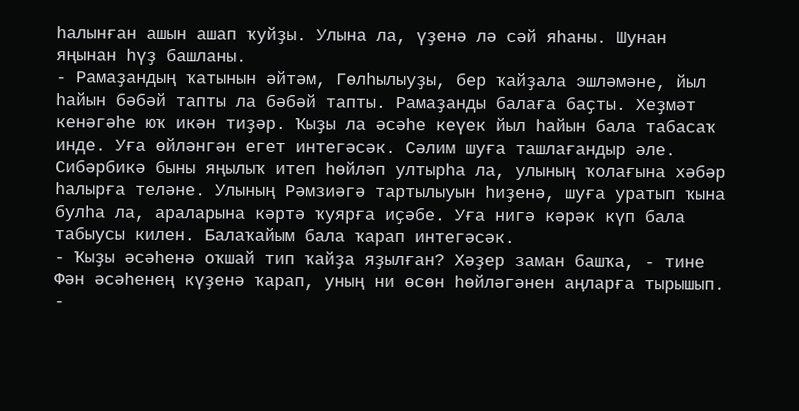һалынған ашын ашап ҡуйҙы. Улына ла, үҙенә лә сәй яһаны. Шунан яңынан һүҙ башланы.
- Рамаҙандың ҡатынын әйтәм, Гөлһылыуҙы, бер ҡайҙала эшләмәне, йыл һайын бәбәй тапты ла бәбәй тапты. Рамаҙанды балаға баҫты. Хеҙмәт кенәгәһе юҡ икән тиҙәр. Ҡыҙы ла әсәһе кеүек йыл һайын бала табасаҡ инде. Уға өйләнгән егет интегәсәк. Сәлим шуға ташлағандыр әле.
Сибәрбикә быны яңылыҡ итеп һөйләп ултырһа ла, улының ҡолағына хәбәр һалырға теләне. Улының Рәмзиәгә тартылыуын һиҙенә, шуға уратып ҡына булһа ла, араларына кәртә ҡуярға иҫәбе. Уға нигә кәрәк күп бала табыусы килен. Балаҡайым бала ҡарап интегәсәк.
- Ҡыҙы әсәһенә оҡшай тип ҡайҙа яҙылған? Хәҙер заман башҡа, - тине Фән әсәһенең күҙенә ҡарап, уның ни өсөн һөйләгәнен аңларға тырышып.
-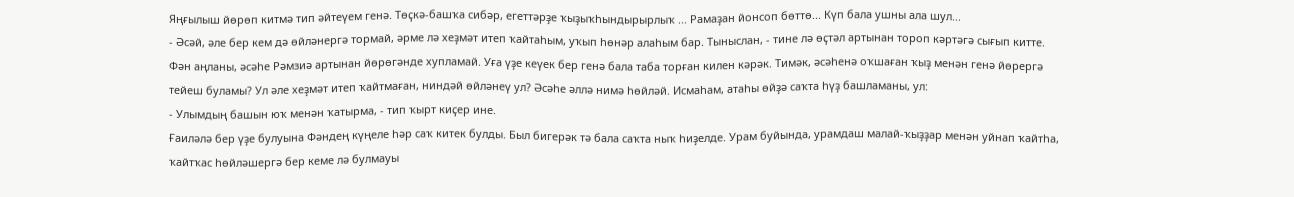Яңғылыш йөрөп китмә тип әйтеүем генә. Төҫкә-башҡа сибәр, егеттәрҙе ҡыҙыҡһындырырлыҡ ... Рамаҙан йонсоп бөттө... Күп бала ушны ала шул...
- Әсәй, әле бер кем дә өйләнергә тормай, әрме лә хеҙмәт итеп ҡайтаһым, уҡып һөнәр алаһым бар. Тыныслан, - тине лә өҫтәл артынан тороп кәртәгә сығып китте.
Фән аңланы, әсәһе Рәмзиә артынан йөрөгәнде хупламай. Уға үҙе кеүек бер генә бала таба торған килен кәрәк. Тимәк, әсәһенә оҡшаған ҡыҙ менән генә йөрергә тейеш буламы? Ул әле хеҙмәт итеп ҡайтмаған, ниндәй өйләнеү ул? Әсәһе әллә нимә һөйләй. Исмаһам, атаһы өйҙә саҡта һүҙ башламаны, ул:
- Улымдың башын юҡ менән ҡатырма, - тип ҡырт киҫер ине.
Ғаиләлә бер үҙе булуына Фәндең күңеле һәр саҡ китек булды. Был бигерәк тә бала саҡта ныҡ һиҙелде. Урам буйында, урамдаш малай-ҡыҙҙар менән уйнап ҡайтһа, ҡайтҡас һөйләшергә бер кеме лә булмауы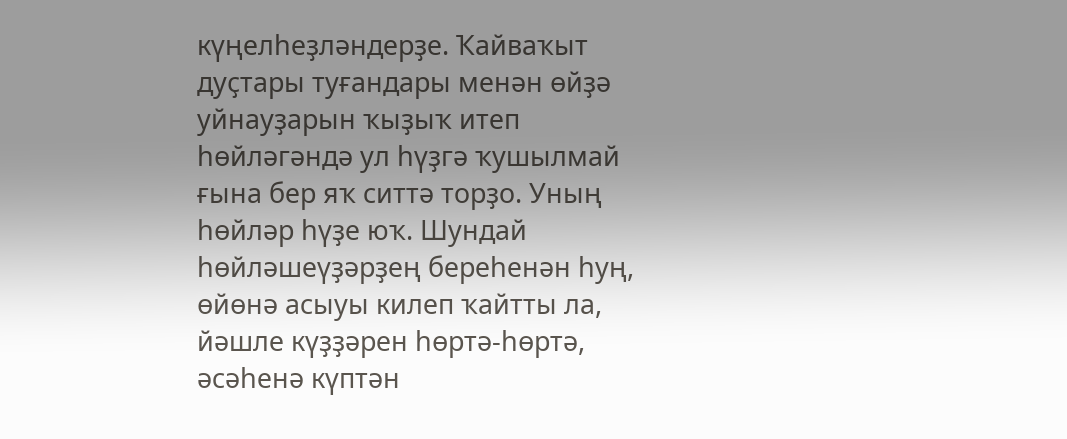күңелһеҙләндерҙе. Ҡайваҡыт дуҫтары туғандары менән өйҙә уйнауҙарын ҡыҙыҡ итеп һөйләгәндә ул һүҙгә ҡушылмай ғына бер яҡ ситтә торҙо. Уның һөйләр һүҙе юҡ. Шундай һөйләшеүҙәрҙең береһенән һуң, өйөнә асыуы килеп ҡайтты ла, йәшле күҙҙәрен һөртә-һөртә, әсәһенә күптән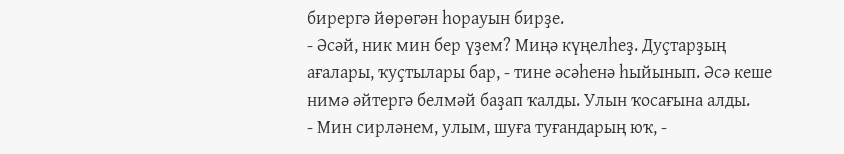бирергә йөрөгән һорауын бирҙе.
- Әсәй, ник мин бер үҙем? Миңә күңелһеҙ. Дуҫтарҙың ағалары, ҡуҫтылары бар, - тине әсәһенә һыйынып. Әсә кеше нимә әйтергә белмәй баҙап ҡалды. Улын ҡосағына алды.
- Мин сирләнем, улым, шуға туғандарың юҡ, -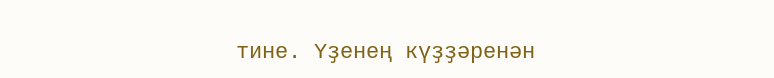тине. Үҙенең күҙҙәренән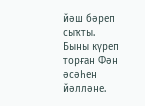йәш бәреп сыҡты. Быны күреп торған Фән әсәһен йәлләне.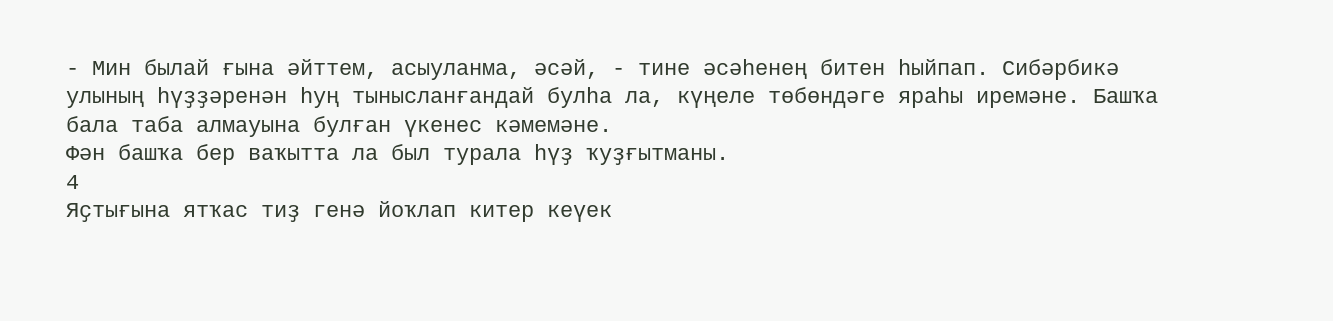- Мин былай ғына әйттем, асыуланма, әсәй, - тине әсәһенең битен һыйпап. Сибәрбикә улының һүҙҙәренән һуң тынысланғандай булһа ла, күңеле төбөндәге яраһы иремәне. Башҡа бала таба алмауына булған үкенес кәмемәне.
Фән башҡа бер ваҡытта ла был турала һүҙ ҡуҙғытманы.
4
Яҫтығына ятҡас тиҙ генә йоҡлап китер кеүек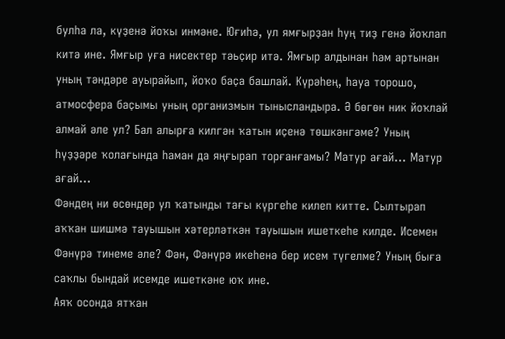булһа ла, күҙенә йоҡы инмәне. Юғиһә, ул ямғырҙан һуң тиҙ генә йоҡлап китә ине. Ямғыр уға нисектер тәьҫир итә. Ямғыр алдынан һәм артынан уның тәндәре ауырайып, йоҡо баҫа башлай. Күрәһең, һауа торошо, атмосфера баҫымы уның организмын тынысландыра. Ә бөгөн ник йоҡлай алмай әле ул? Бал алырға килгән ҡатын иҫенә төшкәнгәме? Уның һүҙҙәре ҡолағында һаман да яңғырап торғанғамы? Матур ағай... Матур ағай...
Фәндең ни өсөндөр ул ҡатынды тағы күргеһе килеп китте. Сылтырап аҡҡан шишмә тауышын хәтерләткән тауышын ишеткеһе килде. Исемен Фәнүрә тинеме әле? Фән, Фәнүрә икеһенә бер исем түгелме? Уның быға саҡлы бындай исемде ишеткәне юҡ ине.
Аяҡ осонда ятҡан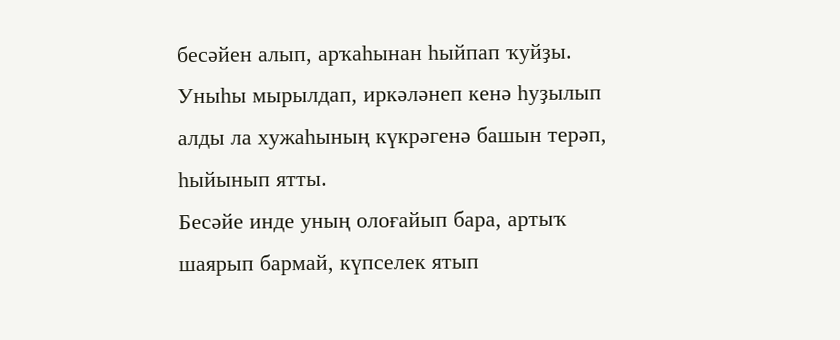бесәйен алып, арҡаһынан һыйпап ҡуйҙы. Уныһы мырылдап, иркәләнеп кенә һуҙылып алды ла хужаһының күкрәгенә башын терәп, һыйынып ятты.
Бесәйе инде уның олоғайып бара, артыҡ шаярып бармай, күпселек ятып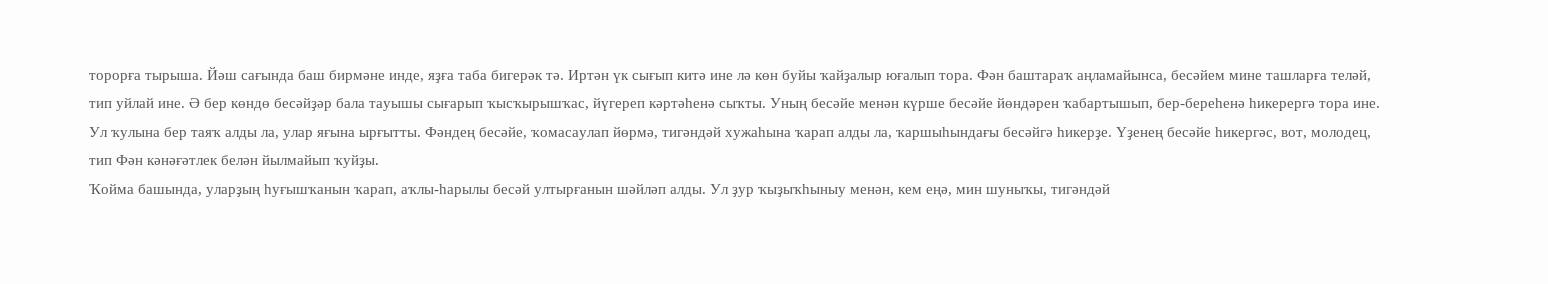торорға тырыша. Йәш сағында баш бирмәне инде, яҙға таба бигерәк тә. Иртән үк сығып китә ине лә көн буйы ҡайҙалыр юғалып тора. Фән баштараҡ аңламайынса, бесәйем мине ташларға теләй, тип уйлай ине. Ә бер көндө бесәйҙәр бала тауышы сығарып ҡысҡырышҡас, йүгереп кәртәһенә сыҡты. Уның бесәйе менән күрше бесәйе йөндәрен ҡабартышып, бер-береһенә һикерергә тора ине. Ул ҡулына бер таяҡ алды ла, улар яғына ырғытты. Фәндең бесәйе, ҡомасаулап йөрмә, тигәндәй хужаһына ҡарап алды ла, ҡаршыһындағы бесәйгә һикерҙе. Үҙенең бесәйе һикергәс, вот, молодец, тип Фән кәнәғәтлек белән йылмайып ҡуйҙы.
Ҡойма башында, уларҙың һуғышҡанын ҡарап, аҡлы-һарылы бесәй ултырғанын шәйләп алды. Ул ҙур ҡыҙыҡһыныу менән, кем еңә, мин шуныҡы, тигәндәй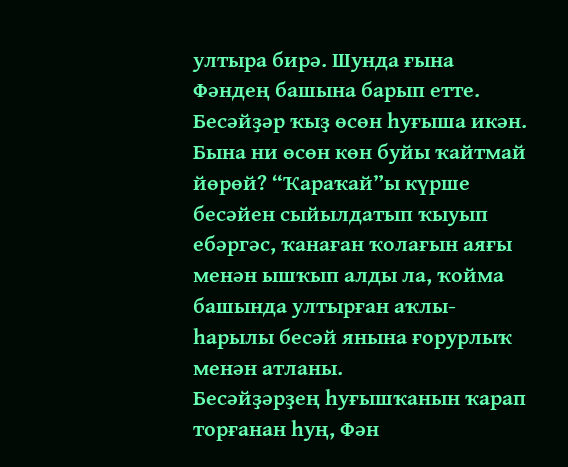ултыра бирә. Шунда ғына Фәндең башына барып етте. Бесәйҙәр ҡыҙ өсөн һуғыша икән. Бына ни өсөн көн буйы ҡайтмай йөрөй? “Ҡараҡай”ы күрше бесәйен сыйылдатып ҡыуып ебәргәс, ҡанаған ҡолағын аяғы менән ышҡып алды ла, ҡойма башында ултырған аҡлы-һарылы бесәй янына ғорурлыҡ менән атланы.
Бесәйҙәрҙең һуғышҡанын ҡарап торғанан һуң, Фән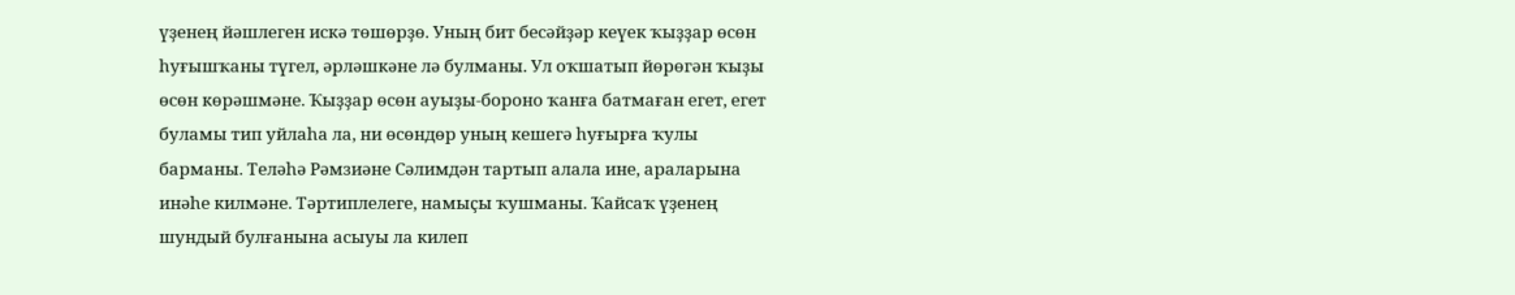үҙенең йәшлеген искә төшөрҙө. Уның бит бесәйҙәр кеүек ҡыҙҙар өсөн һуғышҡаны түгел, әрләшкәне лә булманы. Ул оҡшатып йөрөгән ҡыҙы өсөн көрәшмәне. Ҡыҙҙар өсөн ауыҙы-бороно ҡанға батмаған егет, егет буламы тип уйлаһа ла, ни өсөндөр уның кешегә һуғырға ҡулы барманы. Теләһә Рәмзиәне Сәлимдән тартып алала ине, араларына инәһе килмәне. Тәртиплелеге, намыҫы ҡушманы. Ҡайсаҡ үҙенең шундый булғанына асыуы ла килеп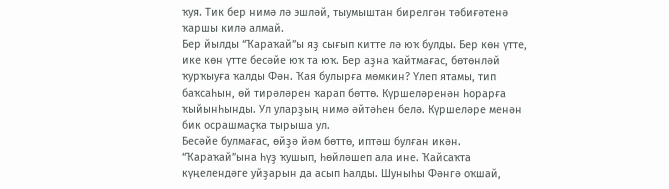ҡуя. Тик бер нимә лә эшләй, тыумыштан бирелгән тәбиғәтенә ҡаршы килә алмай.
Бер йылды “Ҡараҡай”ы яҙ сығып китте лә юҡ булды. Бер көн үтте, ике көн үтте бесәйе юҡ та юҡ. Бер аҙна ҡайтмағас, бөтөнләй ҡурҡыуға ҡалды Фән. Ҡая булырға мөмкин? Үлеп ятамы, тип баҡсаһын, өй тирәләрен ҡарап бөттө. Күршеләренән һорарға ҡыйынһынды. Ул уларҙың нимә әйтәһен белә. Күршеләре менән бик осрашмаҫҡа тырыша ул.
Бесәйе булмағас, өйҙә йәм бөттө, иптәш булған икән. “Ҡараҡай”ына һүҙ ҡушып, һөйләшеп ала ине. Ҡайсаҡта күңелендәге уйҙарын да асып һалды. Шуныһы Фәнгә оҡшай,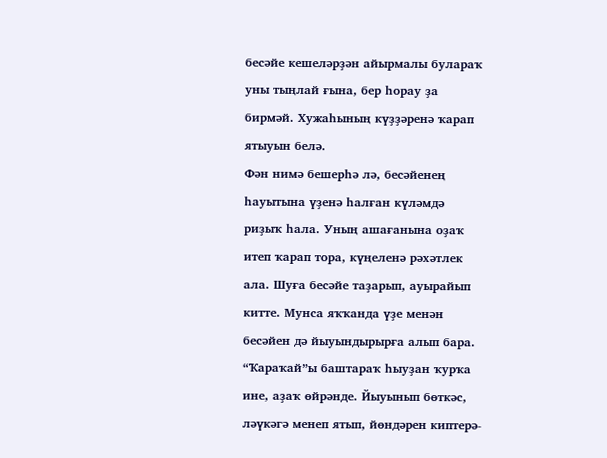бесәйе кешеләрҙән айырмалы булараҡ уны тыңлай ғына, бер һорау ҙа бирмәй. Хужаһының күҙҙәренә ҡарап ятыуын белә.
Фән нимә бешерһә лә, бесәйенең һауытына үҙенә һалған күләмдә риҙыҡ һала. Уның ашағанына оҙаҡ итеп ҡарап тора, күңеленә рәхәтлек ала. Шуға бесәйе таҙарып, ауырайып китте. Мунса яҡҡанда үҙе менән бесәйен дә йыуындырырға алып бара. “Ҡараҡай”ы баштараҡ һыуҙан ҡурҡа ине, аҙаҡ өйрәнде. Йыуынып бөткәс, ләүкәгә менеп ятып, йөндәрен киптерә-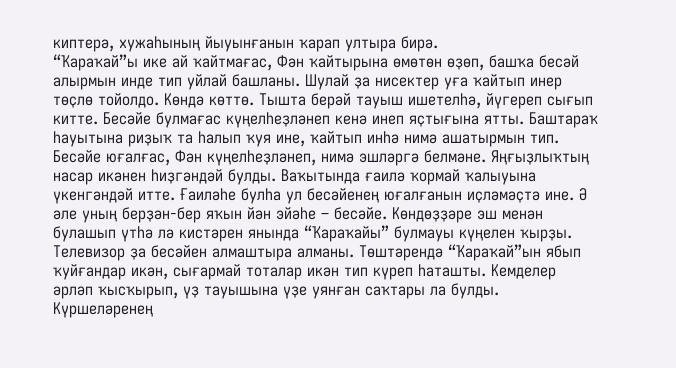киптерә, хужаһының йыуынғанын ҡарап ултыра бирә.
“Ҡараҡай”ы ике ай ҡайтмағас, Фән ҡайтырына өмөтөн өҙөп, башҡа бесәй алырмын инде тип уйлай башланы. Шулай ҙа нисектер уға ҡайтып инер төҫлө тойолдо. Көндә көттө. Тышта берәй тауыш ишетелһә, йүгереп сығып китте. Бесәйе булмағас күңелһеҙләнеп кенә инеп яҫтығына ятты. Баштараҡ һауытына риҙыҡ та һалып ҡуя ине, ҡайтып инһә нимә ашатырмын тип.
Бесәйе юғалғас, Фән күңелһеҙләнеп, нимә эшләргә белмәне. Яңғыҙлыҡтың насар икәнен һиҙгәндәй булды. Ваҡытында ғаилә ҡормай ҡалыуына үкенгәндәй итте. Ғаиләһе булһа ул бесәйенең юғалғанын иҫләмәҫтә ине. Ә әле уның берҙән-бер яҡын йән эйәһе – бесәйе. Көндөҙҙәре эш менән булашып үтһә лә кистәрен янында “Ҡараҡайы” булмауы күңелен ҡырҙы. Телевизор ҙа бесәйен алмаштыра алманы. Төштәрендә “Ҡараҡай”ын ябып ҡуйғандар икән, сығармай тоталар икән тип күреп һаташты. Кемделер әрләп ҡысҡырып, үҙ тауышына үҙе уянған саҡтары ла булды. Күршеләренең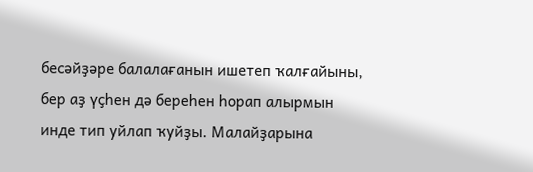бесәйҙәре балалағанын ишетеп ҡалғайыны, бер аҙ үҫһен дә береһен һорап алырмын инде тип уйлап ҡуйҙы. Малайҙарына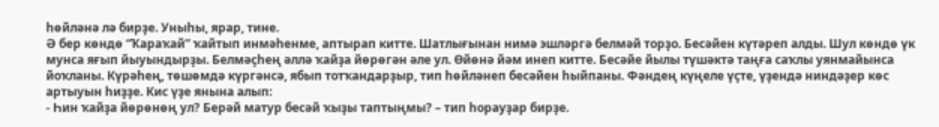һөйләнә лә бирҙе. Уныһы, ярар, тине.
Ә бер көндө “Ҡараҡай” ҡайтып инмәһенме, аптырап китте. Шатлығынан нимә эшләргә белмәй торҙо. Бесәйен күтәреп алды. Шул көндө үк мунса яғып йыуындырҙы. Белмәҫһең әллә ҡайҙа йөрөгән әле ул. Өйөнә йәм инеп китте. Бесәйе йылы түшәктә таңға саҡлы уянмайынса йоҡланы. Күрәһең, төшөмдә күргәнсә, ябып тотҡандарҙыр, тип һөйләнеп бесәйен һыйпаны. Фәндең күңеле үҫте, үҙендә ниндәҙер көс артыуын һиҙҙе. Кис үҙе янына алып:
- Һин ҡайҙа йөрөнөң ул? Берәй матур бесәй ҡыҙы таптыңмы? – тип һорауҙар бирҙе.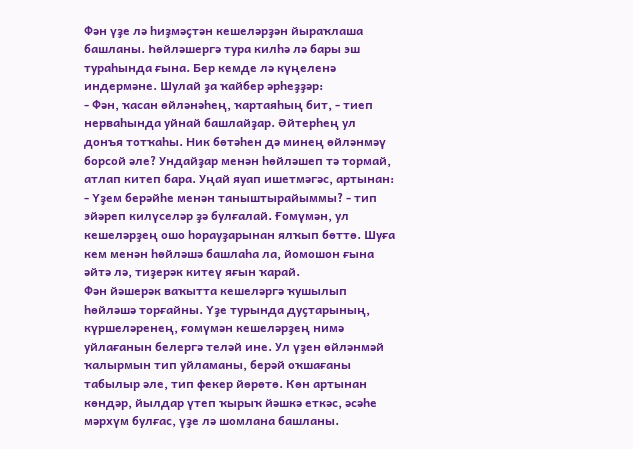Фән үҙе лә һиҙмәҫтән кешеләрҙән йыраҡлаша башланы. Һөйләшергә тура килһә лә бары эш тураһында ғына. Бер кемде лә күңеленә индермәне. Шулай ҙа ҡайбер әрһеҙҙәр:
- Фән, ҡасан өйләнәһең, ҡартаяһың бит, - тиеп нерваһында уйнай башлайҙар. Әйтерһең ул донъя тотҡаһы. Ник бөтәһен дә минең өйләнмәү борсой әле? Ундайҙар менән һөйләшеп тә тормай, атлап китеп бара. Уңай яуап ишетмәгәс, артынан:
- Үҙем берәйһе менән таныштырайыммы? - тип эйәреп килүселәр ҙә булғалай. Ғомүмән, ул кешеләрҙең ошо һорауҙарынан ялҡып бөттө. Шуға кем менән һөйләшә башлаһа ла, йомошон ғына әйтә лә, тиҙерәк китеү яғын ҡарай.
Фән йәшерәк ваҡытта кешеләргә ҡушылып һөйләшә торғайны. Үҙе турында дуҫтарының, күршеләренең, ғомүмән кешеләрҙең нимә уйлағанын белергә теләй ине. Ул үҙен өйләнмәй ҡалырмын тип уйламаны, берәй оҡшағаны табылыр әле, тип фекер йөрөтө. Көн артынан көндәр, йылдар үтеп ҡырыҡ йәшкә еткәс, әсәһе мәрхүм булғас, үҙе лә шомлана башланы.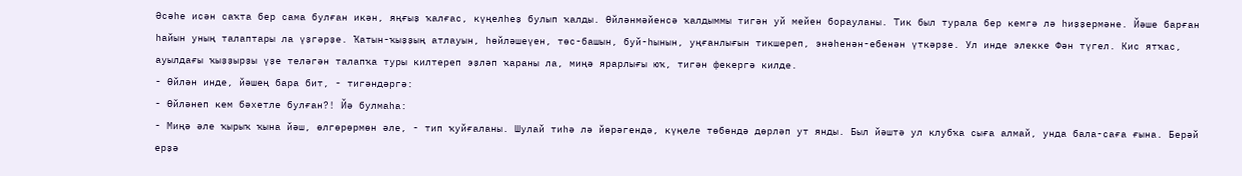Әсәһе исән саҡта бер сама булған икән, яңғыҙ ҡалғас, күңелһеҙ булып ҡалды. Өйләнмәйенсә ҡалдыммы тигән уй мейен борауланы. Тик был турала бер кемгә лә һиҙҙермәне. Йәше барған һайын уның талаптары ла үҙгәрҙе. Ҡатын-ҡыҙҙың атлауын, һөйләшеүен, төс-башын, буй-һынын, уңғанлығын тикшереп, энәһенән-ебенән үткәрҙе. Ул инде элекке Фән түгел. Кис ятҡас, ауылдағы ҡыҙҙырҙы үҙе теләгән талапҡа туры килтереп эҙләп ҡараны ла, миңә ярарлығы юҡ, тигән фекергә килде.
- Өйлән инде, йәшең бара бит, - тигәндәргә:
- Өйләнеп кем бәхетле булған?! Йә булмаһа:
- Миңә әле ҡырыҡ ҡына йәш, өлгөрөрмөн әле, - тип ҡуйғаланы. Шулай тиһә лә йөрәгендә, күңеле төбөндә дөрләп ут янды. Был йәштә ул клубҡа сыға алмай, унда бала-саға ғына. Берәй ерҙә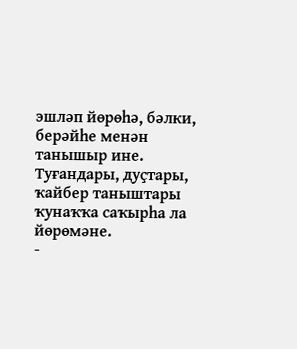эшләп йөрөһә, бәлки, берәйһе менән танышыр ине. Туғандары, дуҫтары, ҡайбер таныштары ҡунаҡҡа саҡырһа ла йөрөмәне.
-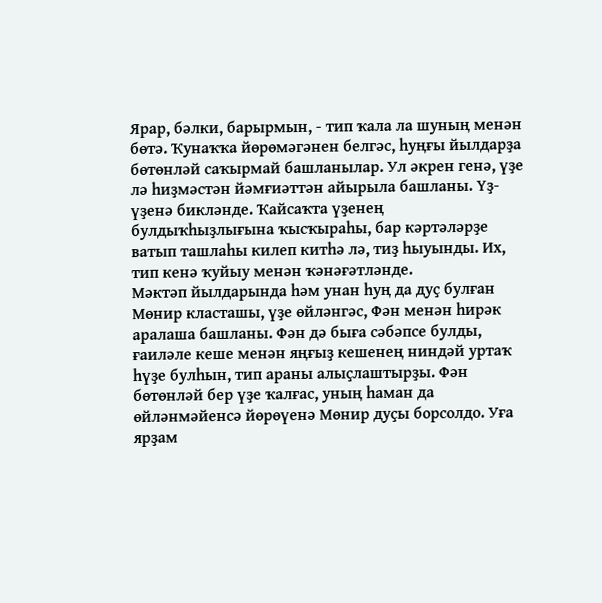Ярар, бәлки, барырмын, - тип ҡала ла шуның менән бөтә. Ҡунаҡҡа йөрөмәгәнен белгәс, һуңғы йылдарҙа бөтөнләй саҡырмай башланылар. Ул әкрен генә, үҙе лә һиҙмәстән йәмғиәттән айырыла башланы. Үҙ-үҙенә бикләнде. Ҡайсаҡта үҙенең булдыҡһыҙлығына ҡысҡыраһы, бар кәртәләрҙе ватып ташлаһы килеп китһә лә, тиҙ һыуынды. Их, тип кенә ҡуйыу менән ҡәнәғәтләнде.
Мәктәп йылдарында һәм унан һуң да дуҫ булған Мөнир класташы, үҙе өйләнгәс, Фән менән һирәк аралаша башланы. Фән дә быға сәбәпсе булды, ғаиләле кеше менән яңғыҙ кешенең ниндәй уртаҡ һүҙе булһын, тип араны алыҫлаштырҙы. Фән бөтөнләй бер үҙе ҡалғас, уның һаман да өйләнмәйенсә йөрөүенә Мөнир дуҫы борсолдо. Уға ярҙам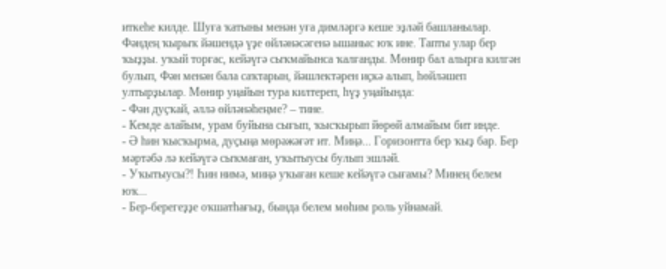иткеһе килде. Шуға ҡатыны менән уға димләргә кеше эҙләй башланылар. Фәндең ҡырыҡ йәшендә үҙе өйләнәсәгенә ышаныс юҡ ине. Тапты улар бер ҡыҙҙы. уҡый торғас, кейәүгә сыҡмайынса ҡалғанды. Мөнир бал алырға килгән булып, Фән менән бала саҡтарын, йәшлектәрен иҫкә алып, һөйләшеп ултырҙылар. Мөнир уңайын тура килтереп, һүҙ уңайында:
- Фән дуҫҡай, әллә өйләнәһеңме? – тине.
- Кемде алайым, урам буйына сығып, ҡысҡырып йөрөй алмайым бит инде.
- Ә һин ҡысҡырма, дуҫыңа мөрәжәғәт ит. Миңә... Горизонтта бер ҡыҙ бар. Бер мәртәбә лә кейәүгә сыҡмаған, уҡытыусы булып эшләй.
- Уҡытыусы?! Һин нимә, миңә уҡыған кеше кейәүгә сығамы? Минең белем юҡ...
- Бер-берегеҙҙе оҡшатһағыҙ, бында белем мөһим роль уйнамай.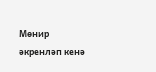Мөнир әкренләп кенә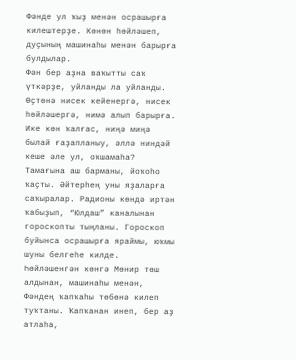Фәнде ул ҡыҙ менән осрашырға килештерҙе. Көнөн һөйләшеп, дуҫының машинаһы менән барырға булдылар.
Фән бер аҙна ваҡытты саҡ үткәрҙе, уйланды ла уйланды. Өҫтөнә нисек кейенергә, нисек һөйләшергә, нимә алып барырға. Ике көн ҡалғас, ниңә миңә былай ғаҙапланыу, әллә ниндәй кеше әле ул, оҡшамаһа? Тамағына аш барманы, йоҡоһо ҡаҫты. Әйтерһең уны яҙаларға саҡыралар. Радионы көндә иртән ҡабыҙып, “Юлдаш” каналынан гороскопты тыңланы. Гороскоп буйынса осрашырға яраймы, юҡмы шуны белгеһе килде.
Һөйләшенгән көнгә Мөнир төш алдынан, машинаһы менән, Фәндең ҡапҡаһы төбөнә килеп туҡтаны. Ҡапҡанан инеп, бер аҙ атлаһа,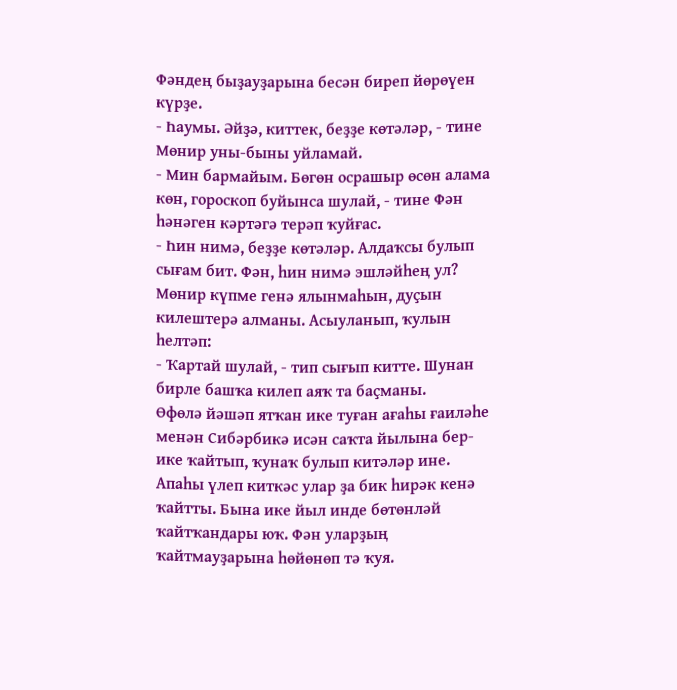Фәндең быҙауҙарына бесән биреп йөрөүен күрҙе.
- Һаумы. Әйҙә, киттек, беҙҙе көтәләр, - тине Мөнир уны-быны уйламай.
- Мин бармайым. Бөгөн осрашыр өсөн алама көн, гороскоп буйынса шулай, - тине Фән һәнәген кәртәгә терәп ҡуйғас.
- Һин нимә, беҙҙе көтәләр. Алдаҡсы булып сығам бит. Фән, һин нимә эшләйһең ул?
Мөнир күпме генә ялынмаһын, дуҫын килештерә алманы. Асыуланып, ҡулын һелтәп:
- Ҡартай шулай, - тип сығып китте. Шунан бирле башҡа килеп аяҡ та баҫманы.
Өфөлә йәшәп ятҡан ике туған ағаһы ғаиләһе менән Сибәрбикә исән саҡта йылына бер-ике ҡайтып, ҡунаҡ булып китәләр ине. Апаһы үлеп киткәс улар ҙа бик һирәк кенә ҡайтты. Бына ике йыл инде бөтөнләй ҡайтҡандары юҡ. Фән уларҙың ҡайтмауҙарына һөйөнөп тә ҡуя.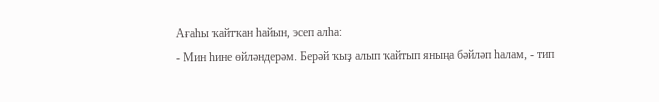Ағаһы ҡайтҡан һайын, эсеп алһа:
- Мин һине өйләндерәм. Берәй ҡыҙ алып ҡайтып яныңа бәйләп һалам, - тип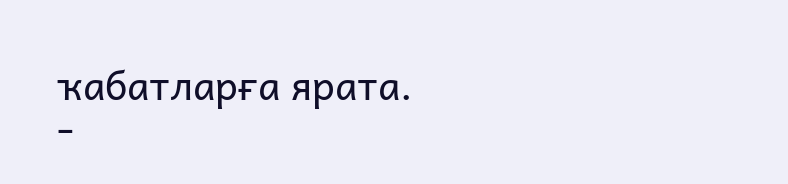ҡабатларға ярата.
-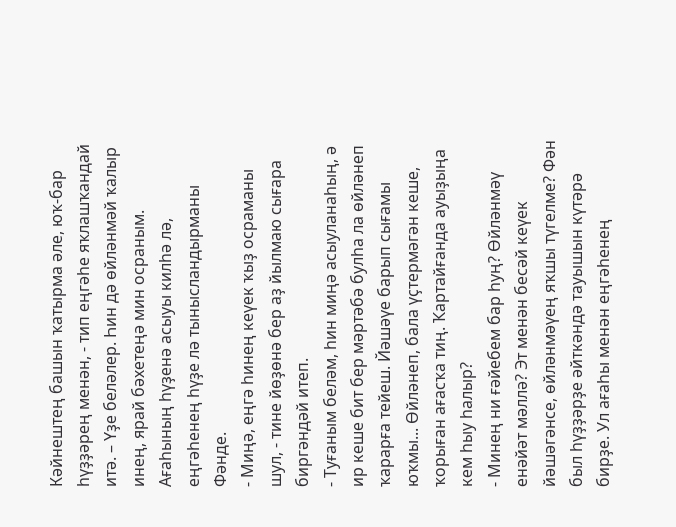Кәйнештең башын ҡатырма әле, юҡ-бар һүҙҙәрең менән, - тип еңгәһе яҡлашҡандай итә. – Үҙе беләлер. Һин дә өйләнмәй ҡалыр инең, ярай бәхетеңә мин осраным.
Ағаһының һүҙенә асыуы килһә лә, еңгәһенең һүҙе лә тынысландырманы Фәнде.
- Миңә, еңгә һинең кеүек ҡыҙ осраманы шул, - тине йөҙөнә бер аҙ йылмаю сығара биргәндәй итеп.
- Туғаным беләм, һин миңә асыуланаһың, ә ир кеше бит бер мәртәбә булһа ла өйләнеп ҡарарға тейеш. Йәшәүе барып сығамы юҡмы... Өйләнеп, бала үҫтермәгән кеше, ҡорыған ағасҡа тиң. Ҡартайғанда ауыҙыңа кем һыу һалыр?
- Минең ни ғәйебем бар һуң? Өйләнмәү енәйәт мәллә? Эт менән бесәй кеүек йәшәгәнсе, өйләнмәүең яҡшы түгелме? Фән был һүҙҙәрҙе әйткәндә тауышын күтәрә бирҙе. Ул ағаһы менән еңгәһенең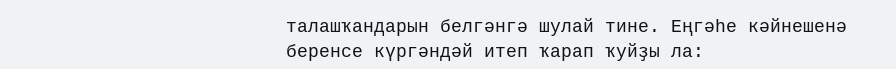талашҡандарын белгәнгә шулай тине. Еңгәһе кәйнешенә беренсе күргәндәй итеп ҡарап ҡуйҙы ла: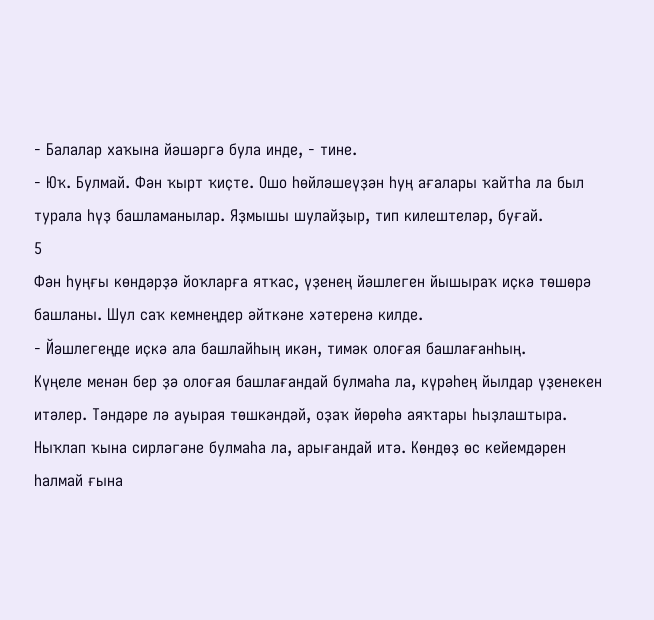- Балалар хаҡына йәшәргә була инде, - тине.
- Юҡ. Булмай. Фән ҡырт ҡиҫте. Ошо һөйләшеүҙән һуң ағалары ҡайтһа ла был турала һүҙ башламанылар. Яҙмышы шулайҙыр, тип килештеләр, буғай.
5
Фән һуңғы көндәрҙә йоҡларға ятҡас, үҙенең йәшлеген йышыраҡ иҫкә төшөрә башланы. Шул саҡ кемнеңдер әйткәне хәтеренә килде.
- Йәшлегеңде иҫкә ала башлайһың икән, тимәк олоғая башлағанһың.
Күңеле менән бер ҙә олоғая башлағандай булмаһа ла, күрәһең йылдар үҙенекен итәлер. Тәндәре лә ауырая төшкәндәй, оҙаҡ йөрөһә аяҡтары һыҙлаштыра. Ныҡлап ҡына сирләгәне булмаһа ла, арығандай итә. Көндөҙ өс кейемдәрен һалмай ғына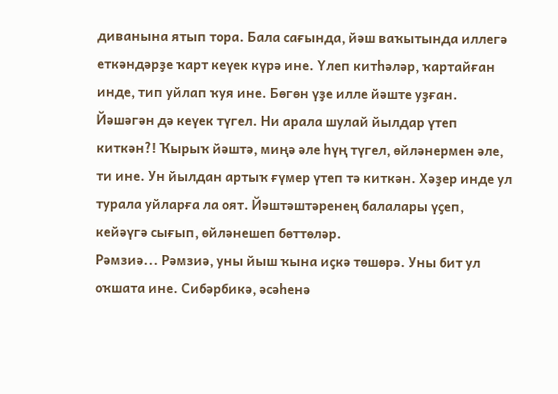диванына ятып тора. Бала сағында, йәш ваҡытында иллегә еткәндәрҙе ҡарт кеүек күрә ине. Үлеп китһәләр, ҡартайған инде, тип уйлап ҡуя ине. Бөгөн үҙе илле йәште уҙған. Йәшәгән дә кеүек түгел. Ни арала шулай йылдар үтеп киткән?! Ҡырыҡ йәштә, миңә әле һүң түгел, өйләнермен әле, ти ине. Ун йылдан артыҡ ғүмер үтеп тә киткән. Хәҙер инде ул турала уйларға ла оят. Йәштәштәренең балалары үҫеп, кейәүгә сығып, өйләнешеп бөттөләр.
Рәмзиә... Рәмзиә, уны йыш ҡына иҫкә төшөрә. Уны бит ул оҡшата ине. Сибәрбикә, әсәһенә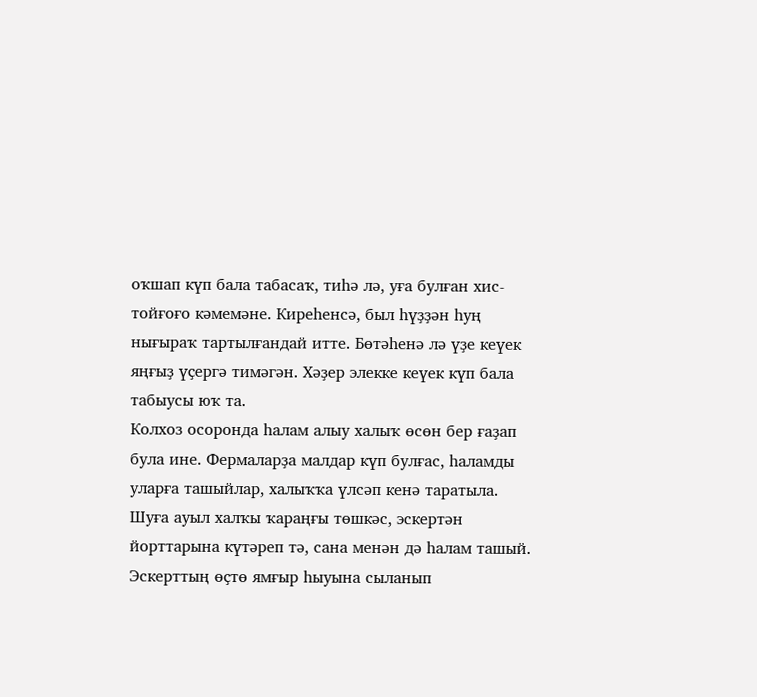оҡшап күп бала табасаҡ, тиһә лә, уға булған хис-тойғоғо кәмемәне. Киреһенсә, был һүҙҙән һуң нығыраҡ тартылғандай итте. Бөтәһенә лә үҙе кеүек яңғыҙ үҫергә тимәгән. Хәҙер элекке кеүек күп бала табыусы юҡ та.
Колхоз осоронда һалам алыу халыҡ өсөн бер ғаҙап була ине. Фермаларҙа малдар күп булғас, һаламды уларға ташыйлар, халыҡҡа үлсәп кенә таратыла. Шуға ауыл халҡы ҡараңғы төшкәс, эскертән йорттарына күтәреп тә, сана менән дә һалам ташый. Эскерттың өҫтө ямғыр һыуына сыланып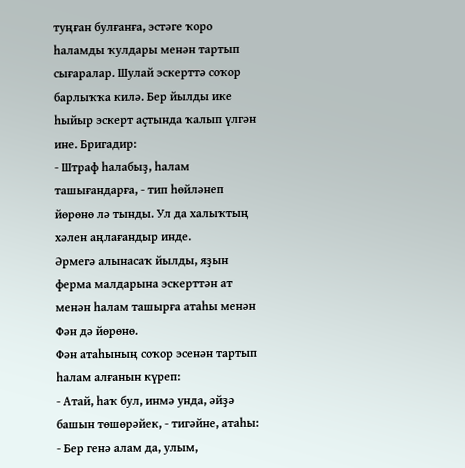туңған булғанға, эстәге ҡоро һаламды ҡулдары менән тартып сығаралар. Шулай эскерттә соҡор барлыҡҡа килә. Бер йылды ике һыйыр эскерт аҫтында ҡалып үлгән ине. Бригадир:
- Штраф һалабыҙ, һалам ташығандарға, - тип һөйләнеп йөрөнө лә тынды. Ул да халыҡтың хәлен аңлағандыр инде.
Әрмегә алынасаҡ йылды, яҙын ферма малдарына эскерттән ат менән һалам ташырға атаһы менән Фән дә йөрөнө.
Фән атаһының соҡор эсенән тартып һалам алғанын күреп:
- Атай, һаҡ бул, инмә унда, әйҙә башын төшөрәйек, - тигәйне, атаһы:
- Бер генә алам да, улым,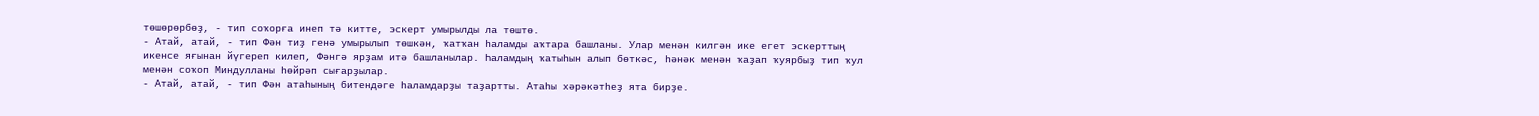төшөрөрбөҙ, - тип соҡорға инеп тә китте, эскерт умырылды ла төштө.
- Атай, атай, - тип Фән тиҙ генә умырылып төшкән, ҡатҡан һаламды аҡтара башланы. Улар менән килгән ике егет эскерттың икенсе яғынан йүгереп килеп, Фәнгә ярҙам итә башланылар. Һаламдың ҡатыһын алып бөткәс, һәнәк менән ҡаҙап ҡуярбыҙ тип ҡул менән соҡоп Миндулланы һөйрәп сығарҙылар.
- Атай, атай, - тип Фән атаһының битендәге һаламдарҙы таҙартты. Атаһы хәрәкәтһеҙ ята бирҙе.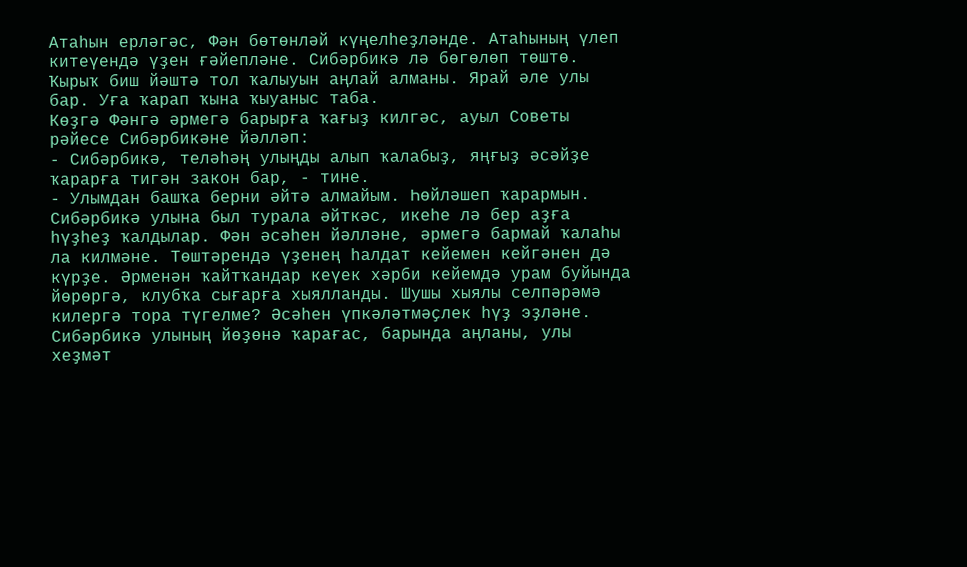Атаһын ерләгәс, Фән бөтөнләй күңелһеҙләнде. Атаһының үлеп китеүендә үҙен ғәйепләне. Сибәрбикә лә бөгөлөп төштө. Ҡырыҡ биш йәштә тол ҡалыуын аңлай алманы. Ярай әле улы бар. Уға ҡарап ҡына ҡыуаныс таба.
Көҙгә Фәнгә әрмегә барырға ҡағыҙ килгәс, ауыл Советы рәйесе Сибәрбикәне йәлләп:
- Сибәрбикә, теләһәң улыңды алып ҡалабыҙ, яңғыҙ әсәйҙе ҡарарға тигән закон бар, - тине.
- Улымдан башҡа берни әйтә алмайым. Һөйләшеп ҡарармын.
Сибәрбикә улына был турала әйткәс, икеһе лә бер аҙға һүҙһеҙ ҡалдылар. Фән әсәһен йәлләне, әрмегә бармай ҡалаһы ла килмәне. Төштәрендә үҙенең һалдат кейемен кейгәнен дә күрҙе. Әрменән ҡайтҡандар кеүек хәрби кейемдә урам буйында йөрөргә, клубҡа сығарға хыялланды. Шушы хыялы селпәрәмә килергә тора түгелме? Әсәһен үпкәләтмәҫлек һүҙ эҙләне.
Сибәрбикә улының йөҙөнә ҡарағас, барында аңланы, улы хеҙмәт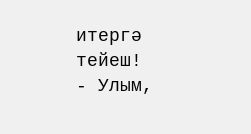итергә тейеш!
- Улым,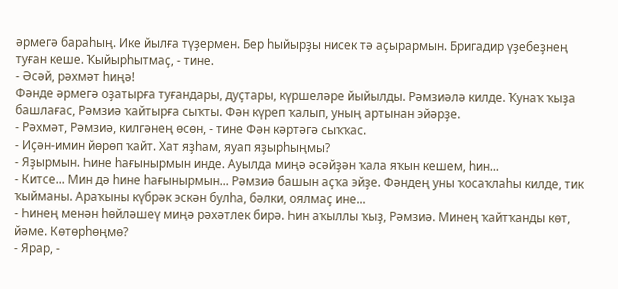әрмегә бараһың. Ике йылға түҙермен. Бер һыйырҙы нисек тә аҫырармын. Бригадир үҙебеҙнең туған кеше. Ҡыйырһытмаҫ, - тине.
- Әсәй, рәхмәт һиңә!
Фәнде әрмегә оҙатырға туғандары, дуҫтары, күршеләре йыйылды. Рәмзиәлә килде. Ҡунаҡ ҡыҙа башлағас, Рәмзиә ҡайтырға сыҡты. Фән күреп ҡалып, уның артынан эйәрҙе.
- Рәхмәт, Рәмзиә, килгәнең өсөн, - тине Фән кәртәгә сыҡҡас.
- Иҫән-имин йөрөп ҡайт. Хат яҙһам, яуап яҙырһыңмы?
- Яҙырмын. Һине һағынырмын инде. Ауылда миңә әсәйҙән ҡала яҡын кешем, һин...
- Китсе... Мин дә һине һағынырмын... Рәмзиә башын аҫҡа эйҙе. Фәндең уны ҡосаҡлаһы килде, тик ҡыйманы. Араҡыны күбрәк эскән булһа, бәлки, оялмаҫ ине...
- Һинең менән һөйләшеү миңә рәхәтлек бирә. Һин аҡыллы ҡыҙ, Рәмзиә. Минең ҡайтҡанды көт, йәме. Көтөрһөңмө?
- Ярар, -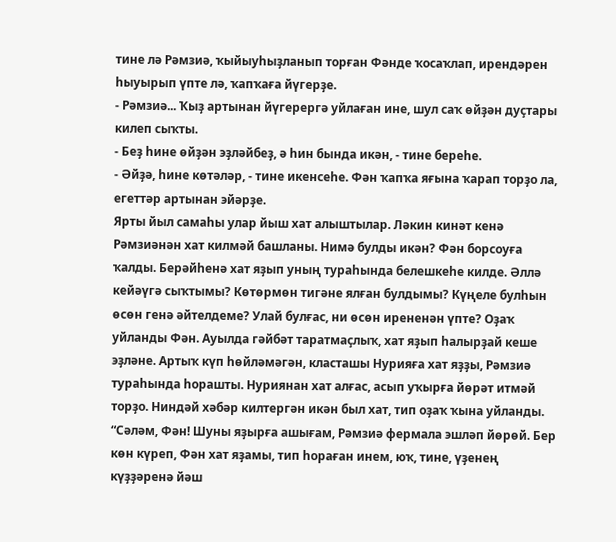тине лә Рәмзиә, ҡыйыуһыҙланып торған Фәнде ҡосаҡлап, ирендәрен һыуырып үпте лә, ҡапҡаға йүгерҙе.
- Рәмзиә... Ҡыҙ артынан йүгерергә уйлаған ине, шул саҡ өйҙән дуҫтары килеп сыҡты.
- Беҙ һине өйҙән эҙләйбеҙ, ә һин бында икән, - тине береһе.
- Әйҙә, һине көтәләр, - тине икенсеһе. Фән ҡапҡа яғына ҡарап торҙо ла, егеттәр артынан эйәрҙе.
Ярты йыл самаһы улар йыш хат алыштылар. Ләкин кинәт кенә Рәмзиәнән хат килмәй башланы. Нимә булды икән? Фән борсоуға ҡалды. Берәйһенә хат яҙып уның тураһында белешкеһе килде. Әллә кейәүгә сыҡтымы? Көтөрмөн тигәне ялған булдымы? Күңеле булһын өсөн генә әйтелдеме? Улай булғас, ни өсөн ирененән үпте? Оҙаҡ уйланды Фән. Ауылда гәйбәт таратмаҫлыҡ, хат яҙып һалырҙай кеше эҙләне. Артыҡ күп һөйләмәгән, класташы Нурияға хат яҙҙы, Рәмзиә тураһында һорашты. Нуриянан хат алғас, асып уҡырға йөрәт итмәй торҙо. Ниндәй хәбәр килтергән икән был хат, тип оҙаҡ ҡына уйланды.
“Сәләм, Фән! Шуны яҙырға ашығам, Рәмзиә фермала эшләп йөрөй. Бер көн күреп, Фән хат яҙамы, тип һораған инем, юҡ, тине, үҙенең күҙҙәренә йәш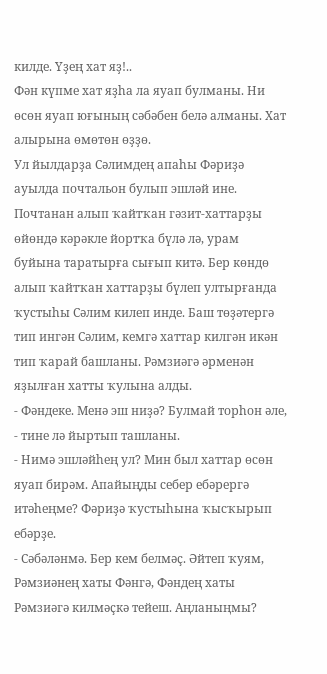килде. Үҙең хат яҙ!..
Фән күпме хат яҙһа ла яуап булманы. Ни өсөн яуап юғының сәбәбен белә алманы. Хат алырына өмөтөн өҙҙө.
Ул йылдарҙа Сәлимдең апаһы Фәриҙә ауылда почтальон булып эшләй ине. Почтанан алып ҡайтҡан гәзит-хаттарҙы өйөндә кәрәкле йортҡа бүлә лә, урам буйына таратырға сығып китә. Бер көндө алып ҡайтҡан хаттарҙы бүлеп ултырғанда ҡустыһы Сәлим килеп инде. Баш төҙәтергә тип ингән Сәлим, кемгә хаттар килгән икән тип ҡарай башланы. Рәмзиәгә әрменән яҙылған хатты ҡулына алды.
- Фәндеке. Менә эш ниҙә? Булмай торһон әле, - тине лә йыртып ташланы.
- Нимә эшләйһең ул? Мин был хаттар өсөн яуап бирәм. Апайыңды себер ебәрергә итәһеңме? Фәриҙә ҡустыһына ҡысҡырып ебәрҙе.
- Сәбәләнмә. Бер кем белмәҫ. Әйтеп ҡуям, Рәмзиәнең хаты Фәнгә, Фәндең хаты Рәмзиәгә килмәҫкә тейеш. Аңланыңмы?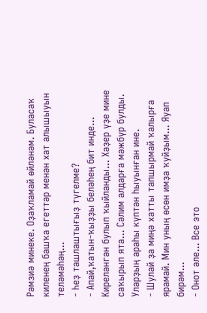Рәмзиә минеке. Оҙаҡламай өйләнәм. Буласаҡ киленең башҡа егеттәр менән хат алышыуын теләмәһәң...
- Һеҙ ташлаштығыҙ түгелме?
- Апай,ҡатын-ҡыҙҙы беләһең бит инде... Киреләнгән булып ҡыйланды... Хәҙер үҙе мине саҡырып ята... Сәлим алдарға мәжбүр булды. Уларҙың араһы күптән һыуынған ине.
- Шулай ҙа миңә хатты тапшырмай ҡалырға ярамай. Мин уның өсөн имҙа ҡуйҙым... Яуап бирәм...
- Онот әле... Все это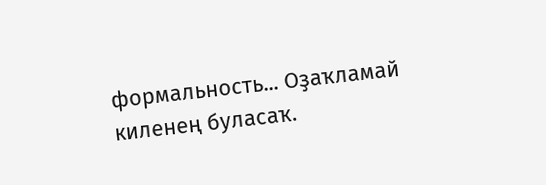формальность... Оҙаҡламай киленең буласаҡ.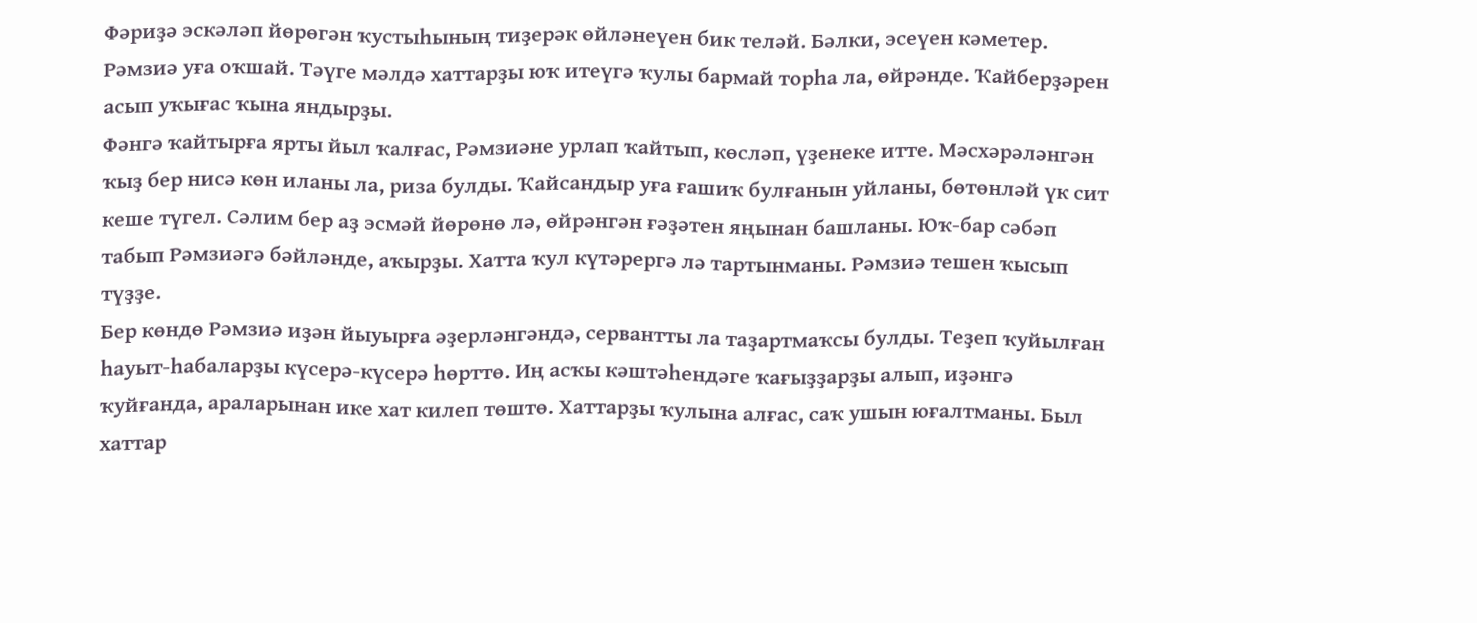Фәриҙә эскәләп йөрөгән ҡустыһының тиҙерәк өйләнеүен бик теләй. Бәлки, эсеүен кәметер. Рәмзиә уға оҡшай. Тәүге мәлдә хаттарҙы юҡ итеүгә ҡулы бармай торһа ла, өйрәнде. Ҡайберҙәрен асып уҡығас ҡына яндырҙы.
Фәнгә ҡайтырға ярты йыл ҡалғас, Рәмзиәне урлап ҡайтып, көсләп, үҙенеке итте. Мәсхәрәләнгән ҡыҙ бер нисә көн иланы ла, риза булды. Ҡайсандыр уға ғашиҡ булғанын уйланы, бөтөнләй үк сит кеше түгел. Сәлим бер аҙ эсмәй йөрөнө лә, өйрәнгән ғәҙәтен яңынан башланы. Юҡ-бар сәбәп табып Рәмзиәгә бәйләнде, аҡырҙы. Хатта ҡул күтәрергә лә тартынманы. Рәмзиә тешен ҡысып түҙҙе.
Бер көндө Рәмзиә иҙән йыуырға әҙерләнгәндә, сервантты ла таҙартмаҡсы булды. Теҙеп ҡуйылған һауыт-һабаларҙы күсерә-күсерә һөрттө. Иң асҡы кәштәһендәге ҡағыҙҙарҙы алып, иҙәнгә ҡуйғанда, араларынан ике хат килеп төштө. Хаттарҙы ҡулына алғас, саҡ ушын юғалтманы. Был хаттар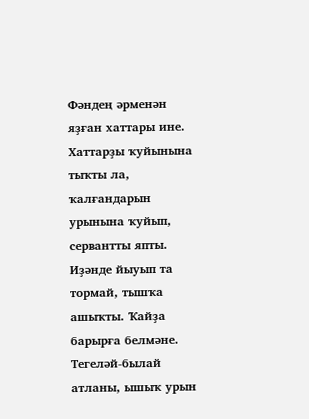Фәндең әрменән яҙған хаттары ине. Хаттарҙы ҡуйынына тыҡты ла, ҡалғандарын урынына ҡуйып, сервантты япты. Иҙәнде йыуып та тормай, тышҡа ашыҡты. Ҡайҙа барырға белмәне. Тегеләй-былай атланы, ышыҡ урын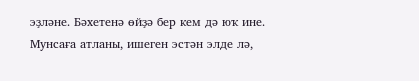эҙләне. Бәхетенә өйҙә бер кем дә юҡ ине. Мунсаға атланы, ишеген эстән элде лә,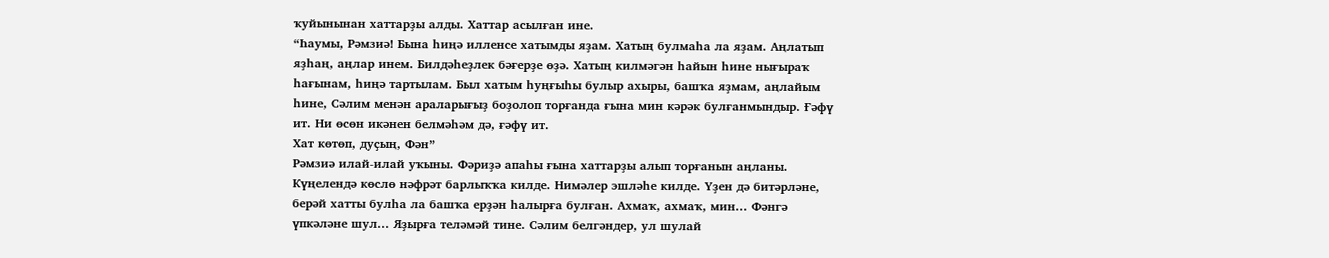ҡуйынынан хаттарҙы алды. Хаттар асылған ине.
“Һаумы, Рәмзиә! Бына һиңә илленсе хатымды яҙам. Хатың булмаһа ла яҙам. Аңлатып яҙһаң, аңлар инем. Билдәһеҙлек бәғерҙе өҙә. Хатың килмәгән һайын һине нығыраҡ һағынам, һиңә тартылам. Был хатым һуңғыһы булыр ахыры, башҡа яҙмам, аңлайым һине, Сәлим менән араларығыҙ боҙолоп торғанда ғына мин кәрәк булғанмындыр. Ғәфү ит. Ни өсөн икәнен белмәһәм дә, ғәфү ит.
Хат көтөп, дуҫың, Фән”
Рәмзиә илай-илай уҡыны. Фәриҙә апаһы ғына хаттарҙы алып торғанын аңланы. Күңелендә көслө нәфрәт барлыҡҡа килде. Нимәлер эшләһе килде. Үҙен дә битәрләне, берәй хатты булһа ла башҡа ерҙән һалырға булған. Ахмаҡ, ахмаҡ, мин... Фәнгә үпкәләне шул... Яҙырға теләмәй тине. Сәлим белгәндер, ул шулай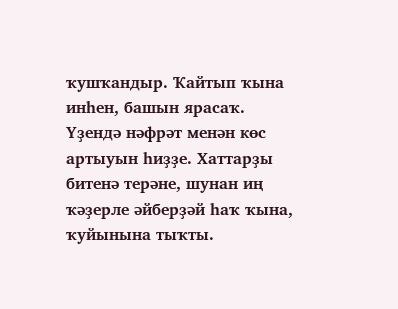ҡушҡандыр. Ҡайтып ҡына инһен, башын ярасаҡ. Үҙендә нәфрәт менән көс артыуын һиҙҙе. Хаттарҙы битенә терәне, шунан иң ҡәҙерле әйберҙәй һаҡ ҡына, ҡуйынына тыҡты.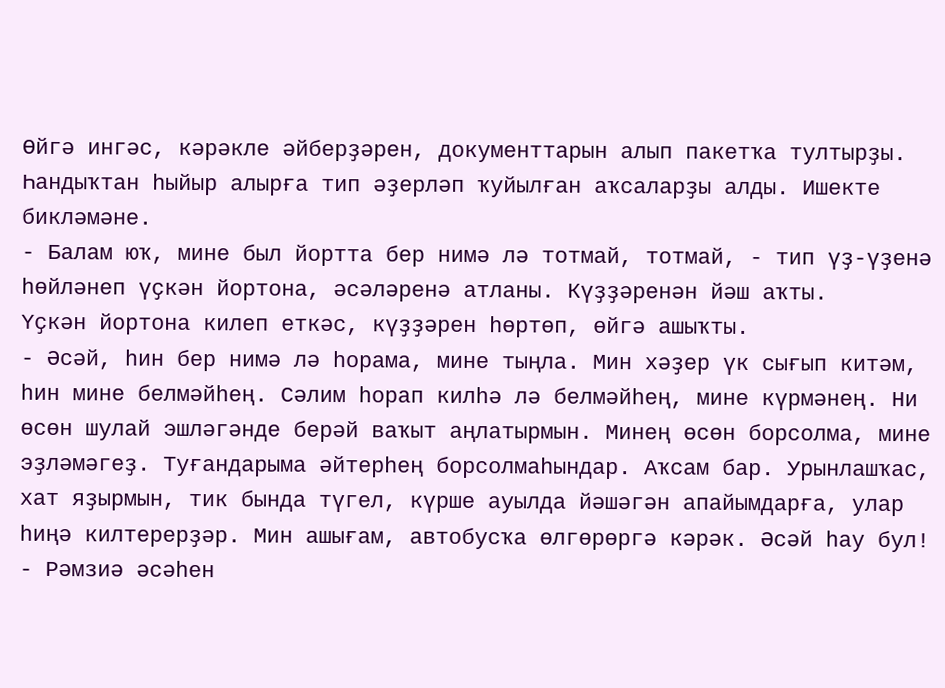Өйгә ингәс, кәрәкле әйберҙәрен, документтарын алып пакетҡа тултырҙы. Һандыҡтан һыйыр алырға тип әҙерләп ҡуйылған аҡсаларҙы алды. Ишекте бикләмәне.
- Балам юҡ, мине был йортта бер нимә лә тотмай, тотмай, - тип үҙ-үҙенә һөйләнеп үҫкән йортона, әсәләренә атланы. Күҙҙәренән йәш аҡты.
Үҫкән йортона килеп еткәс, күҙҙәрен һөртөп, өйгә ашыҡты.
- Әсәй, һин бер нимә лә һорама, мине тыңла. Мин хәҙер үк сығып китәм, һин мине белмәйһең. Сәлим һорап килһә лә белмәйһең, мине күрмәнең. Ни өсөн шулай эшләгәнде берәй ваҡыт аңлатырмын. Минең өсөн борсолма, мине эҙләмәгеҙ. Туғандарыма әйтерһең борсолмаһындар. Аҡсам бар. Урынлашҡас, хат яҙырмын, тик бында түгел, күрше ауылда йәшәгән апайымдарға, улар һиңә килтерерҙәр. Мин ашығам, автобусҡа өлгөрөргә кәрәк. Әсәй һау бул! - Рәмзиә әсәһен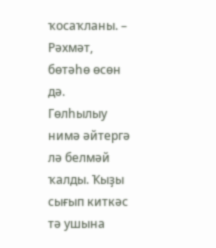ҡосаҡланы. – Рәхмәт, бөтәһө өсөн дә.
Гөлһылыу нимә әйтергә лә белмәй ҡалды. Ҡыҙы сығып киткәс тә ушына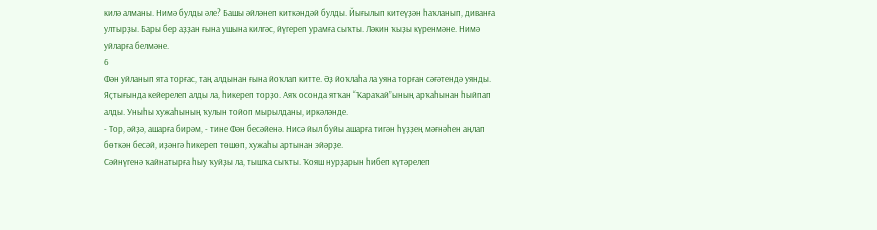килә алманы. Нимә булды әле? Башы әйләнеп киткәндәй булды. Йығылып китеүҙән һаҡланып, диванға ултырҙы. Бары бер аҙҙан ғына ушына килгәс, йүгереп урамға сыҡты. Ләкин ҡыҙы күренмәне. Нимә уйларға белмәне.
6
Фән уйланып ята торғас, таң алдынан ғына йоҡлап китте. Әҙ йоҡлаһа ла уяна торған сәғәтендә уянды. Яҫтығында кейерелеп алды ла, һикереп торҙо. Аяҡ осонда ятҡан “Ҡараҡай”ының арҡаһынан һыйпап алды. Уныһы хужаһының ҡулын тойоп мырылданы, иркәләнде.
- Тор, әйҙә, ашарға бирәм, - тине Фән бесәйенә. Нисә йыл буйы ашарға тигән һүҙҙең мәғнәһен аңлап бөткән бесәй, иҙәнгә һикереп төшөп, хужаһы артынан эйәрҙе.
Сәйнүгенә ҡайнатырға һыу ҡуйҙы ла, тышҡа сыҡты. Ҡояш нурҙарын һибеп күтәрелеп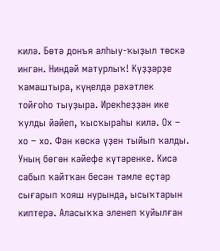килә. Бөтә донъя алһыу-ҡыҙыл төскә ингән. Ниндәй матурлыҡ! Күҙҙәрҙе ҡамаштыра, күңелдә рәхәтлек тойғоһо тыуҙыра. Ирекһеҙҙән ике ҡулды йәйеп, ҡысҡыраһы килә. Ох – хо – хо. Фән көскә үҙен тыйып ҡалды. Уның бөгөн кәйефе күтәренке. Кисә сабып ҡайтҡан бесән тәмле еҫтәр сығарып ҡояш нурында, ысыҡтарын киптерә. Аласыҡҡа эленеп ҡуйылған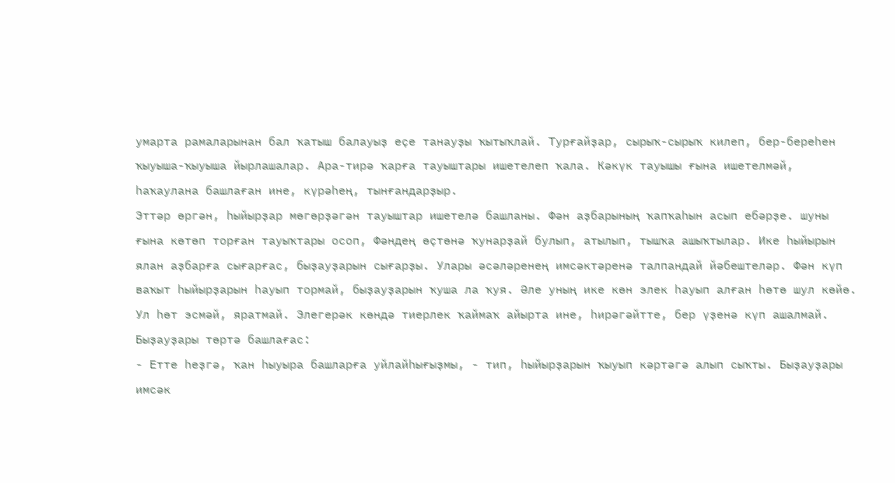умарта рамаларынан бал ҡатыш балауыҙ еҫе танауҙы ҡытыҡлай. Турғайҙар, сырыҡ-сырыҡ килеп, бер-береһен ҡыуыша-ҡыуыша йырлашалар. Ара-тирә ҡарға тауыштары ишетелеп ҡала. Кәкүк тауышы ғына ишетелмәй, һаҡаулана башлаған ине, күрәһең, тынғандарҙыр.
Эттәр өргән, һыйырҙар мөгөрҙәгән тауыштар ишетелә башланы. Фән аҙбарының ҡапҡаһын асып ебәрҙе. шуны ғына көтөп торған тауыҡтары осоп, Фәндең өҫтөнә ҡунарҙай булып, атылып, тышҡа ашыҡтылар. Ике һыйырын ялан аҙбарға сығарғас, быҙауҙарын сығарҙы. Улары әсәләренең имсәктәренә талпандай йәбештеләр. Фән күп ваҡыт һыйырҙарын һауып тормай, быҙауҙарын ҡуша ла ҡуя. Әле уның ике көн элек һауып алған һөтө шул көйө. Ул һөт эсмәй, яратмай. Элегерәк көндә тиерлек ҡаймаҡ айырта ине, һирәгәйтте, бер үҙенә күп ашалмай.
Быҙауҙары төртә башлағас:
- Етте һеҙгә, ҡан һыуыра башларға уйлайһығыҙмы, - тип, һыйырҙарын ҡыуып кәртәгә алып сыҡты. Быҙауҙары имсәк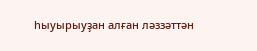һыуырыуҙан алған ләззәттән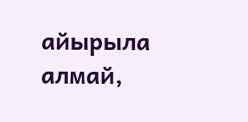айырыла алмай,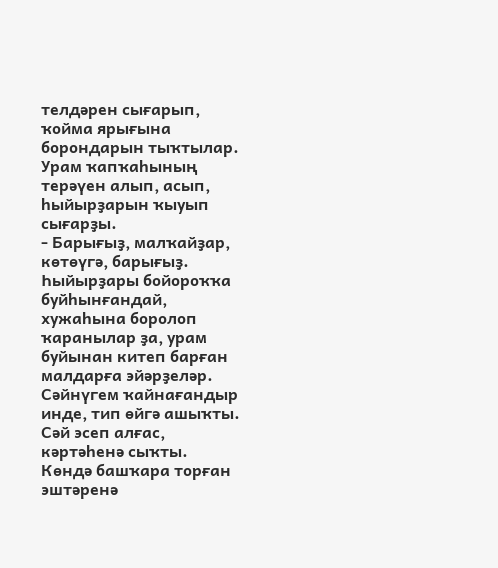телдәрен сығарып, ҡойма ярығына борондарын тыҡтылар.
Урам ҡапҡаһының терәүен алып, асып, һыйырҙарын ҡыуып сығарҙы.
- Барығыҙ, малҡайҙар, көтөүгә, барығыҙ. Һыйырҙары бойороҡҡа буйһынғандай, хужаһына боролоп ҡаранылар ҙа, урам буйынан китеп барған малдарға эйәрҙеләр.
Сәйнүгем ҡайнағандыр инде, тип өйгә ашыҡты. Сәй эсеп алғас, кәртәһенә сыҡты. Көндә башҡара торған эштәренә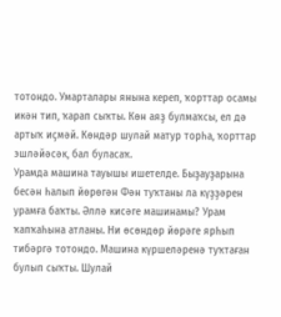тотондо. Умарталары янына кереп, ҡорттар осамы икән тип, ҡарап сыҡты. Көн аяҙ булмаҡсы, ел дә артыҡ иҫмәй. Көндәр шулай матур торһа, ҡорттар эшләйәсәк, бал буласаҡ.
Урамда машина тауышы ишетелде. Быҙауҙарына бесән һалып йөрөгән Фән туҡтаны ла күҙҙәрен урамға баҡты. Әллә кисәге машинамы? Урам ҡапҡаһына атланы. Ни өсөндөр йөрәге ярһып тибәргә тотондо. Машина күршеләренә туҡтаған булып сыҡты. Шулай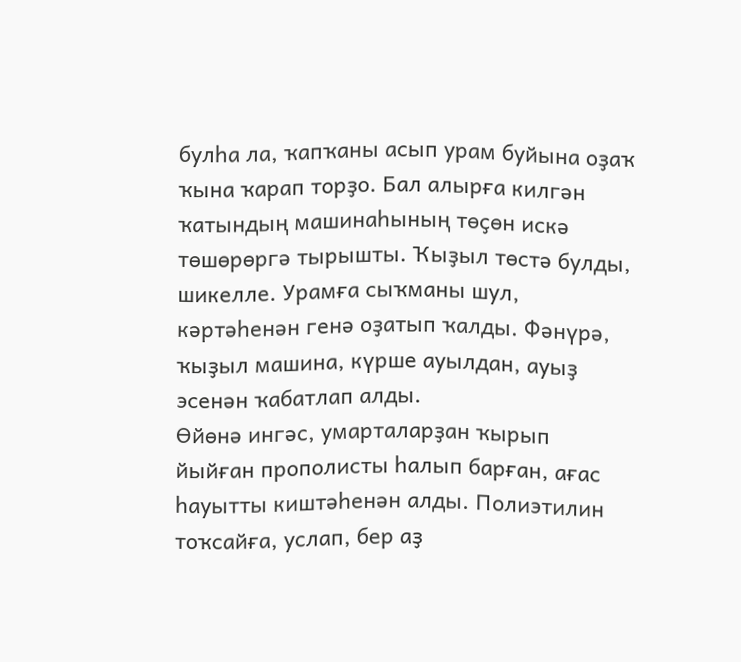булһа ла, ҡапҡаны асып урам буйына оҙаҡ ҡына ҡарап торҙо. Бал алырға килгән ҡатындың машинаһының төҫөн искә төшөрөргә тырышты. Ҡыҙыл төстә булды, шикелле. Урамға сыҡманы шул, кәртәһенән генә оҙатып ҡалды. Фәнүрә, ҡыҙыл машина, күрше ауылдан, ауыҙ эсенән ҡабатлап алды.
Өйөнә ингәс, умарталарҙан ҡырып йыйған прополисты һалып барған, ағас һауытты киштәһенән алды. Полиэтилин тоҡсайға, услап, бер аҙ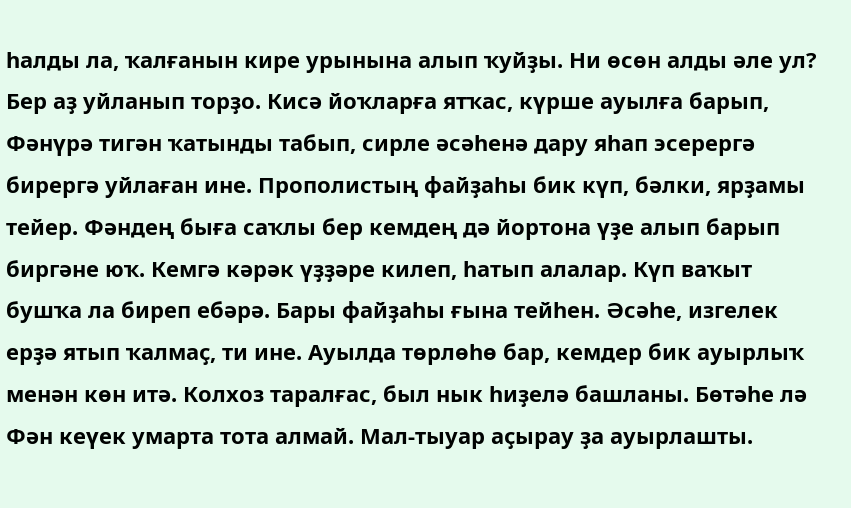һалды ла, ҡалғанын кире урынына алып ҡуйҙы. Ни өсөн алды әле ул? Бер аҙ уйланып торҙо. Кисә йоҡларға ятҡас, күрше ауылға барып, Фәнүрә тигән ҡатынды табып, сирле әсәһенә дару яһап эсерергә бирергә уйлаған ине. Прополистың файҙаһы бик күп, бәлки, ярҙамы тейер. Фәндең быға саҡлы бер кемдең дә йортона үҙе алып барып биргәне юҡ. Кемгә кәрәк үҙҙәре килеп, һатып алалар. Күп ваҡыт бушҡа ла биреп ебәрә. Бары файҙаһы ғына тейһен. Әсәһе, изгелек ерҙә ятып ҡалмаҫ, ти ине. Ауылда төрлөһө бар, кемдер бик ауырлыҡ менән көн итә. Колхоз таралғас, был нык һиҙелә башланы. Бөтәһе лә Фән кеүек умарта тота алмай. Мал-тыуар аҫырау ҙа ауырлашты.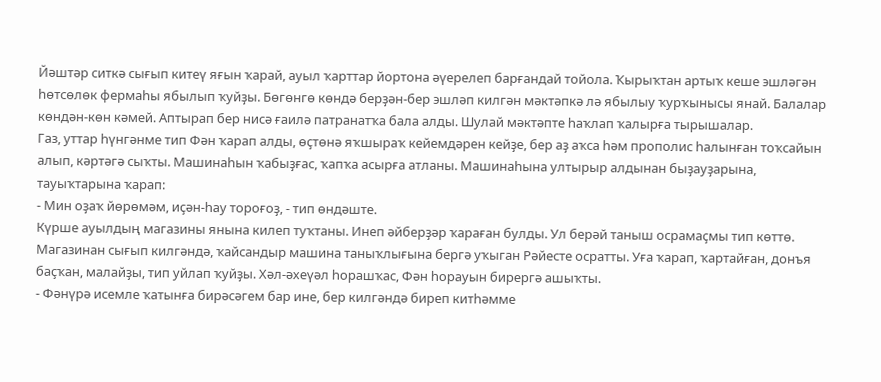Йәштәр ситкә сығып китеү яғын ҡарай, ауыл ҡарттар йортона әүерелеп барғандай тойола. Ҡырыҡтан артыҡ кеше эшләгән һөтсөлөк фермаһы ябылып ҡуйҙы. Бөгөнгө көндә берҙән-бер эшләп килгән мәктәпкә лә ябылыу ҡурҡынысы янай. Балалар көндән-көн кәмей. Аптырап бер нисә ғаилә патранатҡа бала алды. Шулай мәктәпте һаҡлап ҡалырға тырышалар.
Газ, уттар һүнгәнме тип Фән ҡарап алды, өҫтөнә яҡшыраҡ кейемдәрен кейҙе, бер аҙ аҡса һәм прополис һалынған тоҡсайын алып, кәртәгә сыҡты. Машинаһын ҡабыҙғас, ҡапҡа асырға атланы. Машинаһына ултырыр алдынан быҙауҙарына, тауыҡтарына ҡарап:
- Мин оҙаҡ йөрөмәм, иҫән-һау тороғоҙ, - тип өндәште.
Күрше ауылдың магазины янына килеп туҡтаны. Инеп әйберҙәр ҡараған булды. Ул берәй таныш осрамаҫмы тип көттө. Магазинан сығып килгәндә, ҡайсандыр машина таныҡлығына бергә уҡыган Рәйесте осратты. Уға ҡарап, ҡартайған, донъя баҫҡан, малайҙы, тип уйлап ҡуйҙы. Хәл-әхеүәл һорашҡас, Фән һорауын бирергә ашыҡты.
- Фәнүрә исемле ҡатынға бирәсәгем бар ине, бер килгәндә биреп китһәмме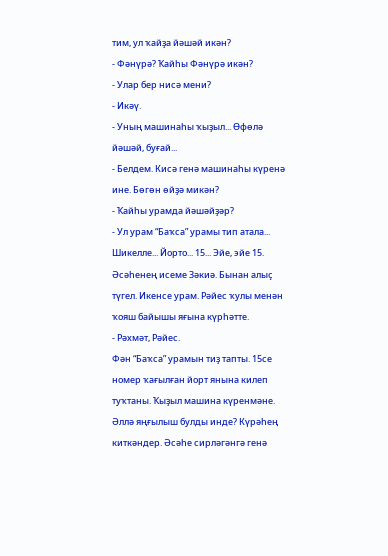тим, ул ҡайҙа йәшәй икән?
- Фәнүрә? Ҡайһы Фәнүрә икән?
- Улар бер нисә мени?
- Икәү.
- Уның машинаһы ҡыҙыл... Өфөлә йәшәй, буғай...
- Белдем. Кисә генә машинаһы күренә ине. Бөгөн өйҙә микән?
- Ҡайһы урамда йәшәйҙәр?
- Ул урам “Баҡса” урамы тип атала... Шикелле... Йорто... 15... Эйе, эйе 15. Әсәһенең исеме Зәкиә. Бынан алыҫ түгел. Икенсе урам. Рәйес ҡулы менән ҡояш байышы яғына күрһәтте.
- Рәхмәт, Рәйес.
Фән “Баҡса” урамын тиҙ тапты. 15се номер ҡағылған йорт янына килеп туҡтаны. Ҡыҙыл машина күренмәне. Әллә яңғылыш булды инде? Күрәһең киткәндер. Әсәһе сирләгәнгә генә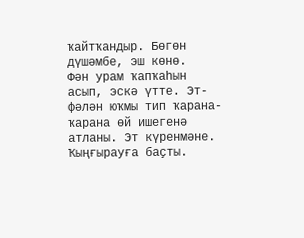ҡайтҡандыр. Бөгөн дүшәмбе, эш көнө.
Фән урам ҡапҡаһын асып, эскә үтте. Эт-фәлән юҡмы тип ҡарана-ҡарана өй ишегенә атланы. Эт күренмәне. Ҡыңғырауға баҫты.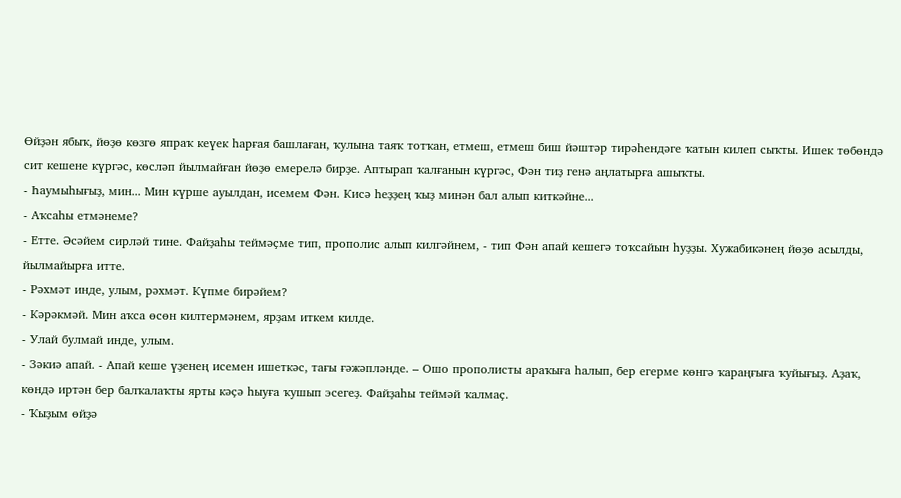Өйҙән ябыҡ, йөҙө көзгө япраҡ кеүек һарғая башлаған, ҡулына таяҡ тотҡан, етмеш, етмеш биш йәштәр тирәһендәге ҡатын килеп сыҡты. Ишек төбөндә сит кешене күргәс, көсләп йылмайған йөҙө емерелә бирҙе. Аптырап ҡалғанын күргәс, Фән тиҙ генә аңлатырға ашыҡты.
- Һаумыһығыҙ, мин... Мин күрше ауылдан, исемем Фән. Кисә һеҙҙең ҡыҙ минән бал алып киткәйне...
- Аҡсаһы етмәнеме?
- Етте. Әсәйем сирләй тине. Файҙаһы теймәҫме тип, прополис алып килгәйнем, - тип Фән апай кешегә тоҡсайын һуҙҙы. Хужабикәнең йөҙө асылды, йылмайырға итте.
- Рәхмәт инде, улым, рәхмәт. Күпме бирәйем?
- Кәрәкмәй. Мин аҡса өсөн килтермәнем, ярҙам иткем килде.
- Улай булмай инде, улым.
- Зәкиә апай. - Апай кеше үҙенең исемен ишеткәс, тағы ғәжәпләнде. – Ошо прополисты араҡыға һалып, бер егерме көнгә ҡараңғыға ҡуйығыҙ. Аҙаҡ, көндә иртән бер балҡалаҡты ярты кәҫә һыуға ҡушып эсегеҙ. Файҙаһы теймәй ҡалмаҫ.
- Ҡыҙым өйҙә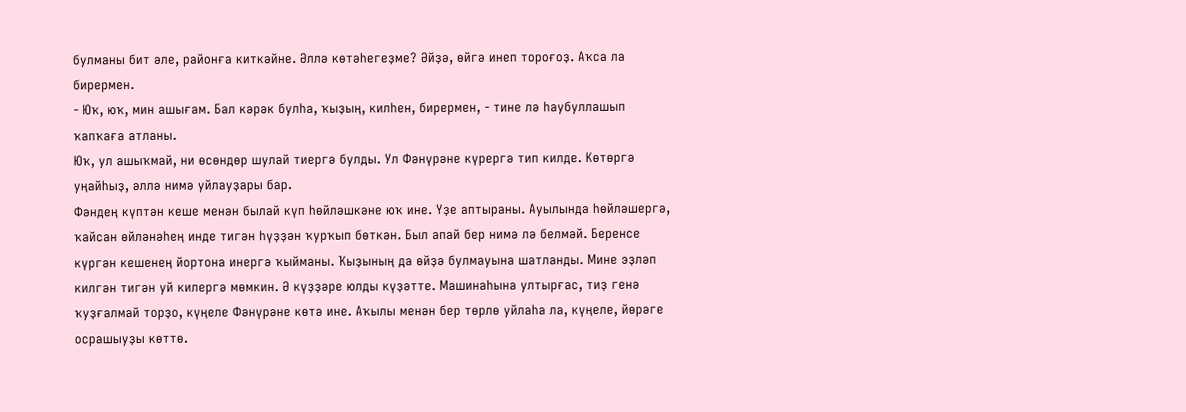булманы бит әле, районға киткәйне. Әллә көтәһегеҙме? Әйҙә, өйгә инеп тороғоҙ. Аҡса ла бирермен.
- Юҡ, юҡ, мин ашығам. Бал кәрәк булһа, ҡыҙың, килһен, бирермен, - тине лә һаубуллашып ҡапҡаға атланы.
Юҡ, ул ашыҡмай, ни өсөндөр шулай тиергә булды. Ул Фәнүрәне күрергә тип килде. Көтөргә уңайһыҙ, әллә нимә уйлауҙары бар.
Фәндең күптән кеше менән былай күп һөйләшкәне юҡ ине. Үҙе аптыраны. Ауылында һөйләшергә, ҡайсан өйләнәһең инде тигән һүҙҙән ҡурҡып бөткән. Был апай бер нимә лә белмәй. Беренсе күргән кешенең йортона инергә ҡыйманы. Ҡыҙының да өйҙә булмауына шатланды. Мине эҙләп килгән тигән уй килергә мөмкин. Ә күҙҙәре юлды күҙәтте. Машинаһына ултырғас, тиҙ генә ҡуҙғалмай торҙо, күңеле Фәнүрәне көтә ине. Аҡылы менән бер төрлө уйлаһа ла, күңеле, йөрәге осрашыуҙы көттө.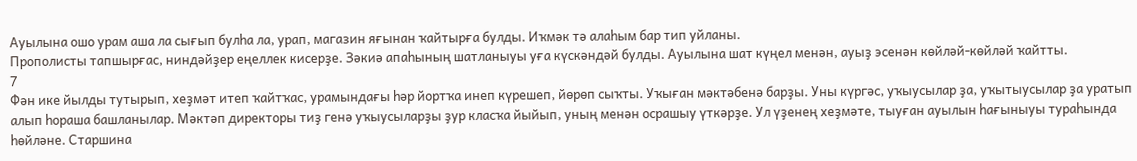Ауылына ошо урам аша ла сығып булһа ла, урап, магазин яғынан ҡайтырға булды. Иҡмәк тә алаһым бар тип уйланы.
Прополисты тапшырғас, ниндәйҙер еңеллек кисерҙе. Зәкиә апаһының шатланыуы уға күскәндәй булды. Ауылына шат күңел менән, ауыҙ эсенән көйләй-көйләй ҡайтты.
7
Фән ике йылды тутырып, хеҙмәт итеп ҡайтҡас, урамындағы һәр йортҡа инеп күрешеп, йөрөп сыҡты. Уҡыған мәктәбенә барҙы. Уны күргәс, уҡыусылар ҙа, уҡытыусылар ҙа уратып алып һораша башланылар. Мәктәп директоры тиҙ генә уҡыусыларҙы ҙур класҡа йыйып, уның менән осрашыу үткәрҙе. Ул үҙенең хеҙмәте, тыуған ауылын һағыныуы тураһында һөйләне. Старшина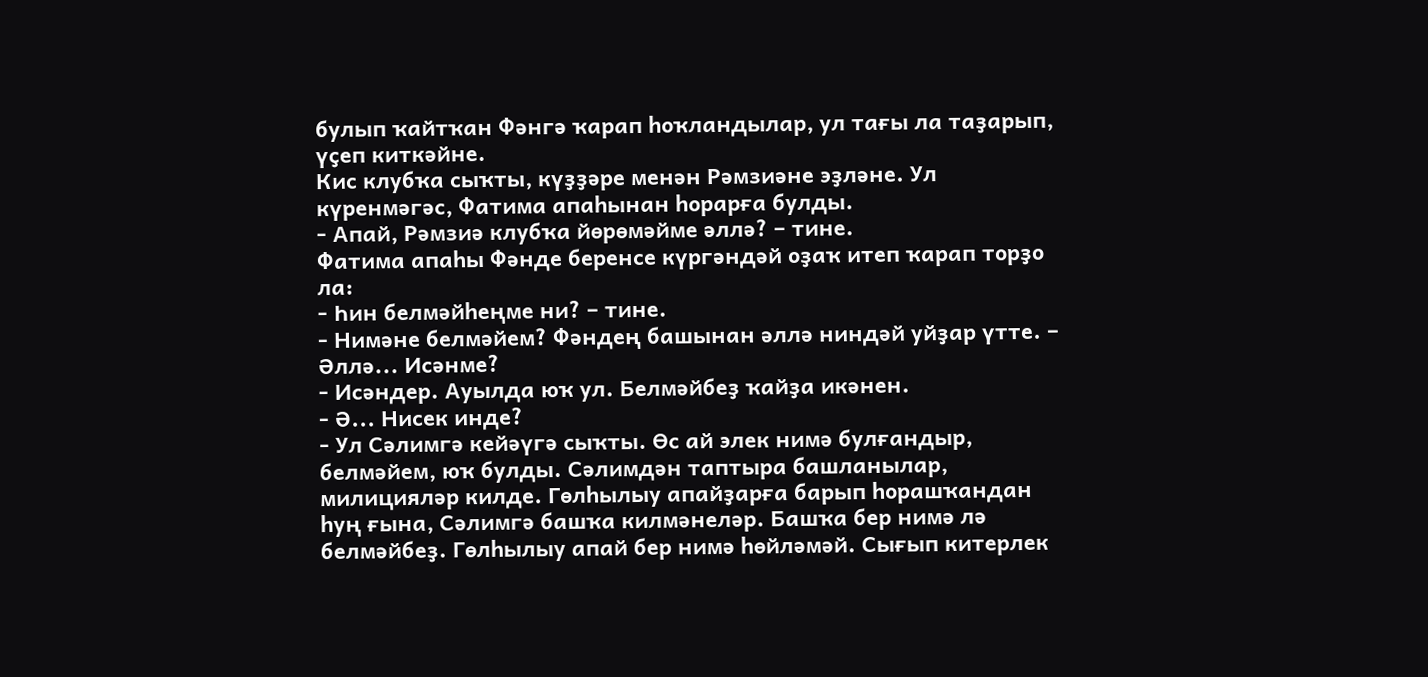булып ҡайтҡан Фәнгә ҡарап һоҡландылар, ул тағы ла таҙарып, үҫеп киткәйне.
Кис клубҡа сыҡты, күҙҙәре менән Рәмзиәне эҙләне. Ул күренмәгәс, Фатима апаһынан һорарға булды.
- Апай, Рәмзиә клубҡа йөрөмәйме әллә? – тине.
Фатима апаһы Фәнде беренсе күргәндәй оҙаҡ итеп ҡарап торҙо ла:
- Һин белмәйһеңме ни? – тине.
- Нимәне белмәйем? Фәндең башынан әллә ниндәй уйҙар үтте. – Әллә... Исәнме?
- Исәндер. Ауылда юҡ ул. Белмәйбеҙ ҡайҙа икәнен.
- Ә... Нисек инде?
- Ул Сәлимгә кейәүгә сыҡты. Өс ай элек нимә булғандыр, белмәйем, юҡ булды. Сәлимдән таптыра башланылар, милицияләр килде. Гөлһылыу апайҙарға барып һорашҡандан һуң ғына, Сәлимгә башҡа килмәнеләр. Башҡа бер нимә лә белмәйбеҙ. Гөлһылыу апай бер нимә һөйләмәй. Сығып китерлек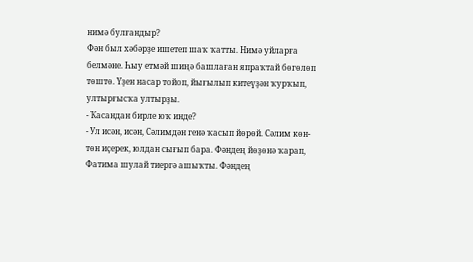нимә булғандыр?
Фән был хәбәрҙе ишетеп шаҡ ҡатты. Нимә уйларға белмәне. Һыу етмәй шиңә башлаған япраҡтай бөгөлөп төштө. Үҙен насар тойоп, йығылып китеүҙән ҡурҡып, ултырғысҡа ултырҙы.
- Ҡасандан бирле юҡ инде?
- Ул исән, исән, Сәлимдән генә ҡасып йөрөй. Сәлим көн-төн иҫерек, юлдан сығып бара. Фәндең йөҙөнә ҡарап, Фатима шулай тиергә ашыҡты. Фәндең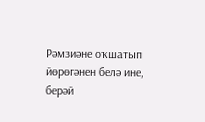Рәмзиәне оҡшатып йөрөгәнен белә ине, берәй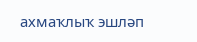ахмаҡлыҡ эшләп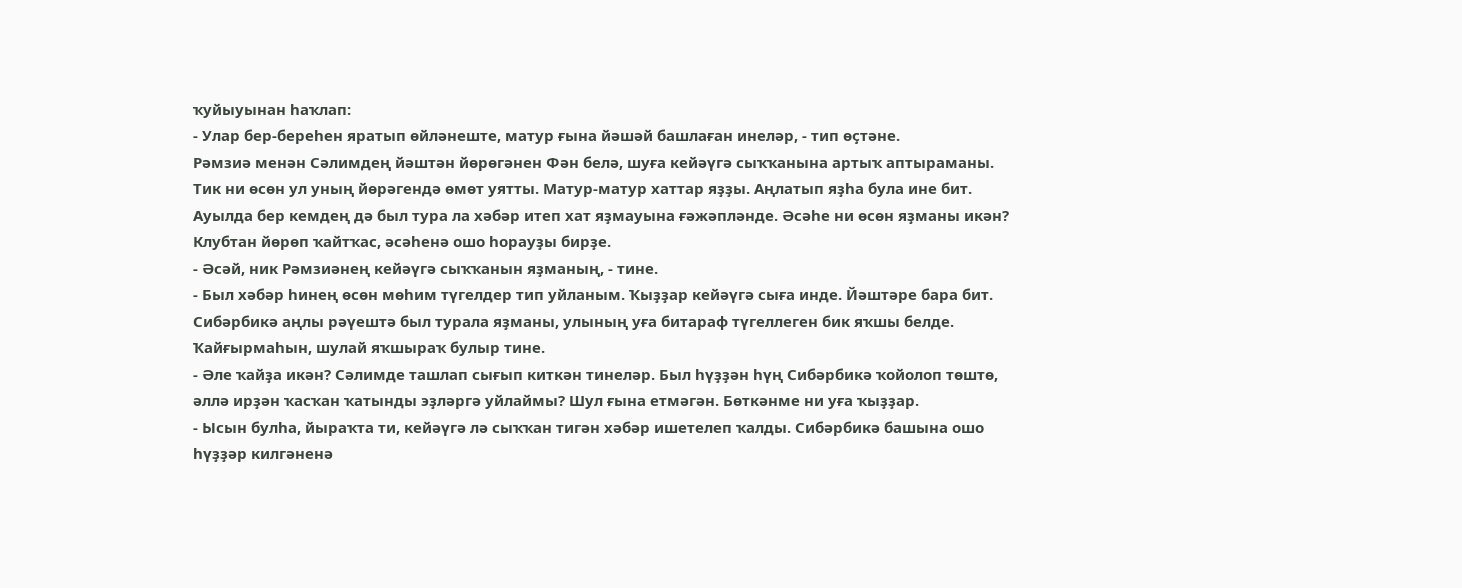ҡуйыуынан һаҡлап:
- Улар бер-береһен яратып өйләнеште, матур ғына йәшәй башлаған инеләр, - тип өҫтәне.
Рәмзиә менән Сәлимдең йәштән йөрөгәнен Фән белә, шуға кейәүгә сыҡҡанына артыҡ аптыраманы. Тик ни өсөн ул уның йөрәгендә өмөт уятты. Матур-матур хаттар яҙҙы. Аңлатып яҙһа була ине бит. Ауылда бер кемдең дә был тура ла хәбәр итеп хат яҙмауына ғәжәпләнде. Әсәһе ни өсөн яҙманы икән?
Клубтан йөрөп ҡайтҡас, әсәһенә ошо һорауҙы бирҙе.
- Әсәй, ник Рәмзиәнең кейәүгә сыҡҡанын яҙманың, - тине.
- Был хәбәр һинең өсөн мөһим түгелдер тип уйланым. Ҡыҙҙар кейәүгә сыға инде. Йәштәре бара бит. Сибәрбикә аңлы рәүештә был турала яҙманы, улының уға битараф түгеллеген бик яҡшы белде. Ҡайғырмаһын, шулай яҡшыраҡ булыр тине.
- Әле ҡайҙа икән? Сәлимде ташлап сығып киткән тинеләр. Был һүҙҙән һүң Сибәрбикә ҡойолоп төштө, әллә ирҙән ҡасҡан ҡатынды эҙләргә уйлаймы? Шул ғына етмәгән. Бөткәнме ни уға ҡыҙҙар.
- Ысын булһа, йыраҡта ти, кейәүгә лә сыҡҡан тигән хәбәр ишетелеп ҡалды. Сибәрбикә башына ошо һүҙҙәр килгәненә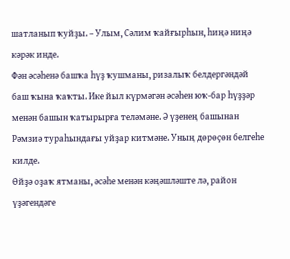шатланып ҡуйҙы. – Улым, Сәлим ҡайғырһын, һиңә ниңә кәрәк инде.
Фән әсәһенә башҡа һүҙ ҡушманы, ризалыҡ белдергәндәй баш ҡына ҡаҡты. Ике йыл күрмәгән әсәһен юҡ-бар һүҙҙәр менән башын ҡатырырға теләмәне. Ә үҙенең башынан Рәмзиә тураһындағы уйҙар китмәне. Уның дөрөҫөн белгеһе килде.
Өйҙә оҙаҡ ятманы, әсәһе менән кәңәшләште лә, район үҙәгендәге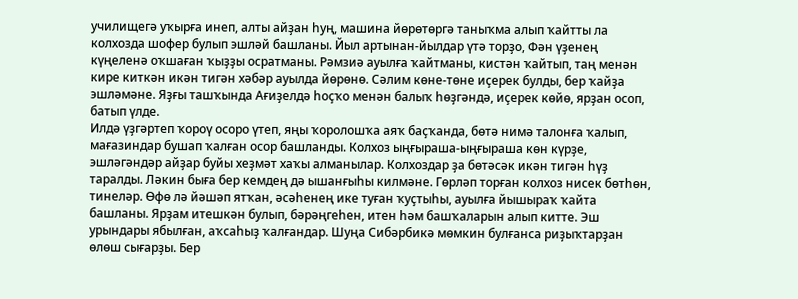училищегә уҡырға инеп, алты айҙан һуң, машина йөрөтөргә таныҡма алып ҡайтты ла колхозда шофер булып эшләй башланы. Йыл артынан-йылдар үтә торҙо, Фән үҙенең күңеленә оҡшаған ҡыҙҙы осратманы. Рәмзиә ауылға ҡайтманы, кистән ҡайтып, таң менән кире киткән икән тигән хәбәр ауылда йөрөнө. Сәлим көне-төне иҫерек булды, бер ҡайҙа эшләмәне. Яҙғы ташҡында Ағиҙелдә һоҫҡо менән балыҡ һөҙгәндә, иҫерек көйө, ярҙан осоп, батып үлде.
Илдә үҙгәртеп ҡороү осоро үтеп, яңы ҡоролошҡа аяҡ баҫҡанда, бөтә нимә талонға ҡалып, мағазиндар бушап ҡалған осор башланды. Колхоз ыңғыраша-ыңғыраша көн күрҙе, эшләгәндәр айҙар буйы хеҙмәт хаҡы алманылар. Колхоздар ҙа бөтәсәк икән тигән һүҙ таралды. Ләкин быға бер кемдең дә ышанғыһы килмәне. Гөрләп торған колхоз нисек бөтһөн, тинеләр. Өфө лә йәшәп ятҡан, әсәһенең ике туған ҡуҫтыһы, ауылға йышыраҡ ҡайта башланы. Ярҙам итешкән булып, бәрәңгеһен, итен һәм башҡаларын алып китте. Эш урындары ябылған, аҡсаһыҙ ҡалғандар. Шуңа Сибәрбикә мөмкин булғанса риҙыҡтарҙан өлөш сығарҙы. Бер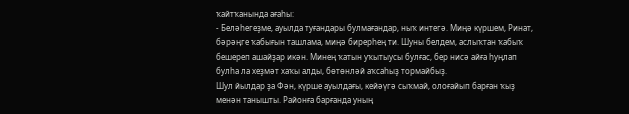ҡайтҡанында ағаһы:
- Беләһегеҙме, ауылда туғандары булмағандар, ныҡ интегә. Миңә күршем, Ринат, бәрәңге ҡабығын ташлама, миңә бирерһең ти. Шуны белдем, аслыҡтан ҡабыҡ бешереп ашайҙар икән. Минең ҡатын уҡытыусы булғас, бер нисә айға һуңлап булһа ла хеҙмәт хаҡы алды, бөтөнләй аҡсаһыҙ тормайбыҙ.
Шул йылдар ҙа Фән, күрше ауылдағы, кейәүгә сыҡмай, олоғайып барған ҡыҙ менән танышты. Районға барғанда уның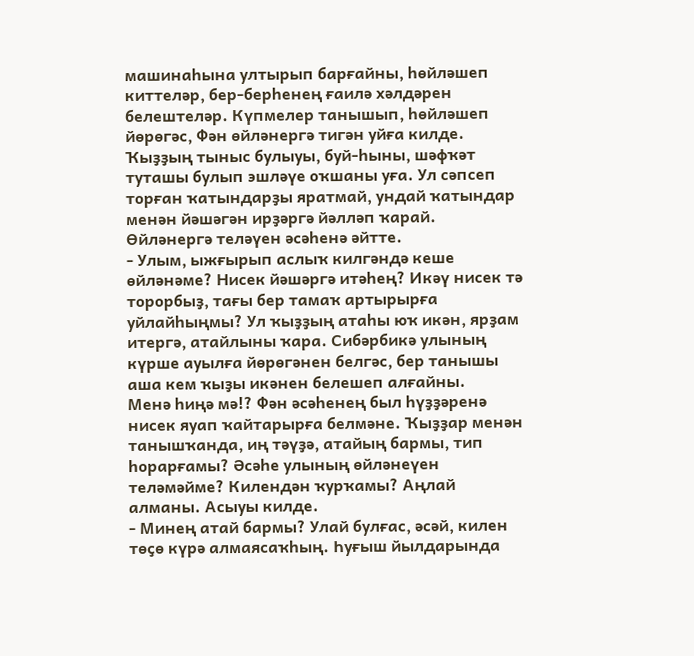машинаһына ултырып барғайны, һөйләшеп киттеләр, бер-берһенең ғаилә хәлдәрен белештеләр. Күпмелер танышып, һөйләшеп йөрөгәс, Фән өйләнергә тигән уйға килде. Ҡыҙҙың тыныс булыуы, буй-һыны, шәфҡәт туташы булып эшләүе оҡшаны уға. Ул сәпсеп торған ҡатындарҙы яратмай, ундай ҡатындар менән йәшәгән ирҙәргә йәлләп ҡарай. Өйләнергә теләүен әсәһенә әйтте.
- Улым, ыжғырып аслыҡ килгәндә кеше өйләнәме? Нисек йәшәргә итәһең? Икәү нисек тә торорбыҙ, тағы бер тамаҡ артырырға уйлайһыңмы? Ул ҡыҙҙың атаһы юҡ икән, ярҙам итергә, атайлыны ҡара. Сибәрбикә улының күрше ауылға йөрөгәнен белгәс, бер танышы аша кем ҡыҙы икәнен белешеп алғайны.
Менә һиңә мә!? Фән әсәһенең был һүҙҙәренә нисек яуап ҡайтарырға белмәне. Ҡыҙҙар менән танышҡанда, иң тәүҙә, атайың бармы, тип һорарғамы? Әсәһе улының өйләнеүен теләмәйме? Килендән ҡурҡамы? Аңлай алманы. Асыуы килде.
- Минең атай бармы? Улай булғас, әсәй, килен төҫө күрә алмаясаҡһың. Һуғыш йылдарында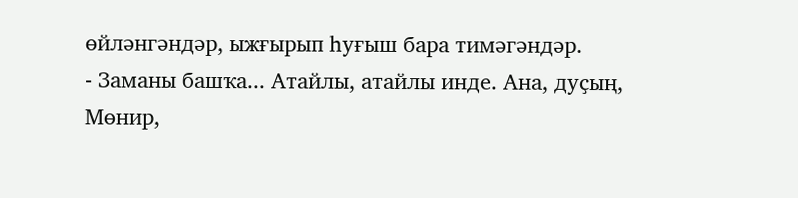өйләнгәндәр, ыжғырып һуғыш бара тимәгәндәр.
- Заманы башҡа... Атайлы, атайлы инде. Ана, дуҫың, Мөнир,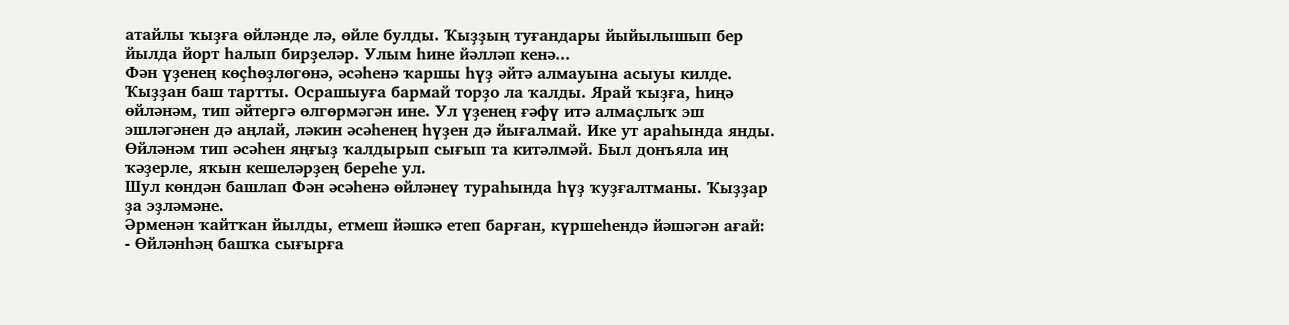атайлы ҡыҙға өйләнде лә, өйле булды. Ҡыҙҙың туғандары йыйылышып бер йылда йорт һалып бирҙеләр. Улым һине йәлләп кенә...
Фән үҙенең көҫһөҙлөгөнә, әсәһенә ҡаршы һүҙ әйтә алмауына асыуы килде. Ҡыҙҙан баш тартты. Осрашыуға бармай торҙо ла ҡалды. Ярай ҡыҙға, һиңә өйләнәм, тип әйтергә өлгөрмәгән ине. Ул үҙенең ғәфү итә алмаҫлыҡ эш эшләгәнен дә аңлай, ләкин әсәһенең һүҙен дә йығалмай. Ике ут араһында янды. Өйләнәм тип әсәһен яңғыҙ ҡалдырып сығып та китәлмәй. Был донъяла иң ҡәҙерле, яҡын кешеләрҙең береһе ул.
Шул көндән башлап Фән әсәһенә өйләнеү тураһында һүҙ ҡуҙғалтманы. Ҡыҙҙар ҙа эҙләмәне.
Әрменән ҡайтҡан йылды, етмеш йәшкә етеп барған, күршеһендә йәшәгән ағай:
- Өйләнһәң башҡа сығырға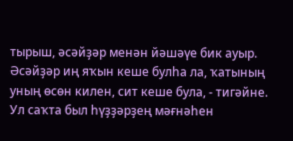тырыш, әсәйҙәр менән йәшәүе бик ауыр. Әсәйҙәр иң яҡын кеше булһа ла, ҡатының уның өсөн килен, сит кеше була, - тигәйне. Ул саҡта был һүҙҙәрҙең мәғнәһен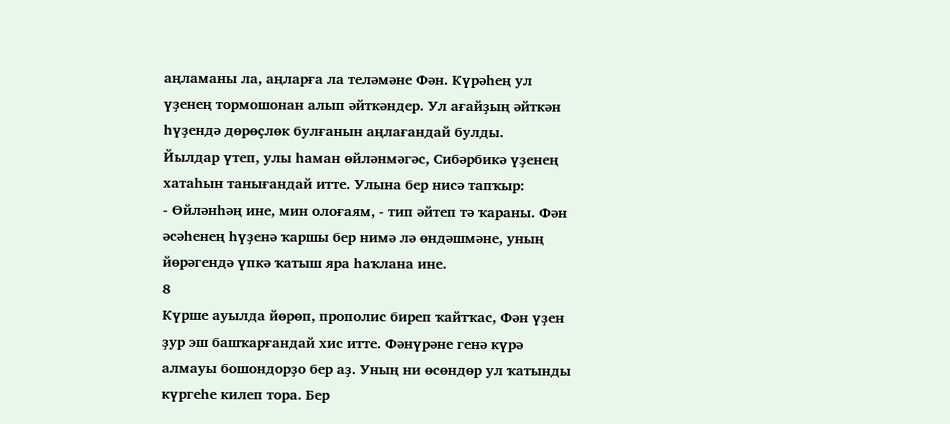аңламаны ла, аңларға ла теләмәне Фән. Күрәһең ул үҙенең тормошонан алып әйткәндер. Ул ағайҙың әйткән һүҙендә дөрөҫлөк булғанын аңлағандай булды.
Йылдар үтеп, улы һаман өйләнмәгәс, Сибәрбикә үҙенең хатаһын танығандай итте. Улына бер нисә тапҡыр:
- Өйләнһәң ине, мин олоғаям, - тип әйтеп тә ҡараны. Фән әсәһенең һүҙенә ҡаршы бер нимә лә өндәшмәне, уның йөрәгендә үпкә ҡатыш яра һаҡлана ине.
8
Күрше ауылда йөрөп, прополис биреп ҡайтҡас, Фән үҙен ҙур эш башҡарғандай хис итте. Фәнүрәне генә күрә алмауы бошондорҙо бер аҙ. Уның ни өсөндөр ул ҡатынды күргеһе килеп тора. Бер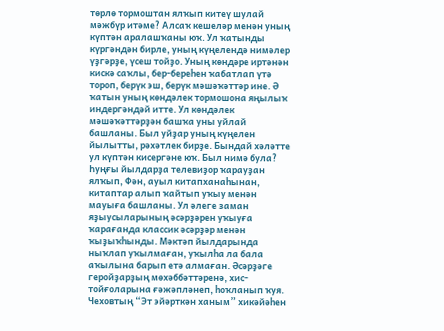төрлө тормоштан ялҡып китеү шулай мәжбүр итәме? Алсаҡ кешеләр менән уның күптән аралашҡаны юҡ. Ул ҡатынды күргәндән бирле, уның күңелендә нимәлер үҙгәрҙе, үсеш тойҙо. Уның көндәре иртәнән кискә саҡлы, бер-береһен ҡабатлап үтә тороп, берүк эш, берүк мәшәҡәттәр ине. Ә ҡатын уның көндәлек тормошона яңылыҡ индергәндәй итте. Ул көндәлек мәшәҡәттәрҙән башҡа уны уйлай башланы. Был уйҙар уның күңелен йылытты, рәхәтлек бирҙе. Бындай хәләтте ул күптән кисергәне юҡ. Был нимә була?
Һуңғы йылдарҙа телевиҙор ҡарауҙан ялҡып, Фән, ауыл китапханаһынан, китаптар алып ҡайтып уҡыу менән мауыға башланы. Ул әлеге заман яҙыусыларының әсәрҙәрен уҡыуға ҡарағанда классик әсәрҙәр менән ҡыҙыҡһынды. Мәктәп йылдарында ныҡлап уҡылмаған, уҡылһа ла бала аҡылына барып етә алмаған. Әсәрҙәге геройҙарҙың мөхәббәттәренә, хис-тойғоларына ғәжәпләнеп, һоҡланып ҡуя. Чеховтың “Эт эйәрткән ханым” хикәйәһен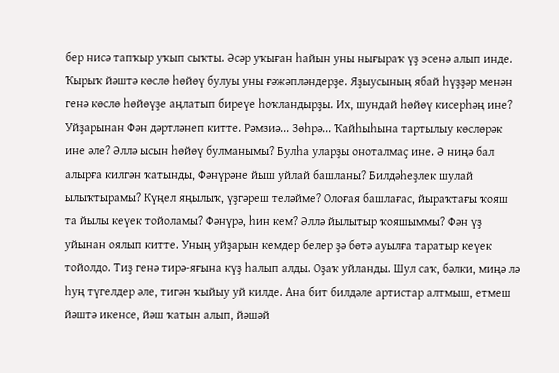бер нисә тапҡыр уҡып сыҡты. Әсәр уҡыған һайын уны нығыраҡ үҙ эсенә алып инде. Ҡырыҡ йәштә көслө һөйөү булуы уны ғәжәпләндерҙе. Яҙыусының ябай һүҙҙәр менән генә көслө һөйөүҙе аңлатып биреүе һоҡландырҙы. Их, шундай һөйөү кисерһәң ине? Уйҙарынан Фән дәртләнеп китте. Рәмзиә... Зөһрә... Ҡайһыһына тартылыу көслөрәк ине әле? Әллә ысын һөйөү булманымы? Булһа уларҙы оноталмаҫ ине. Ә ниңә бал алырға килгән ҡатынды, Фәнүрәне йыш уйлай башланы? Билдәһеҙлек шулай ылыҡтырамы? Күңел яңылыҡ, үҙгәреш теләйме? Олоғая башлағас, йыраҡтағы ҡояш та йылы кеүек тойоламы? Фәнүрә, һин кем? Әллә йылытыр ҡояшыммы? Фән үҙ уйынан оялып китте. Уның уйҙарын кемдер белер ҙә бөтә ауылға таратыр кеүек тойолдо. Тиҙ генә тирә-яғына күҙ һалып алды. Оҙаҡ уйланды. Шул саҡ, бәлки, миңә лә һуң түгелдер әле, тигән ҡыйыу уй килде. Ана бит билдәле артистар алтмыш, етмеш йәштә икенсе, йәш ҡатын алып, йәшәй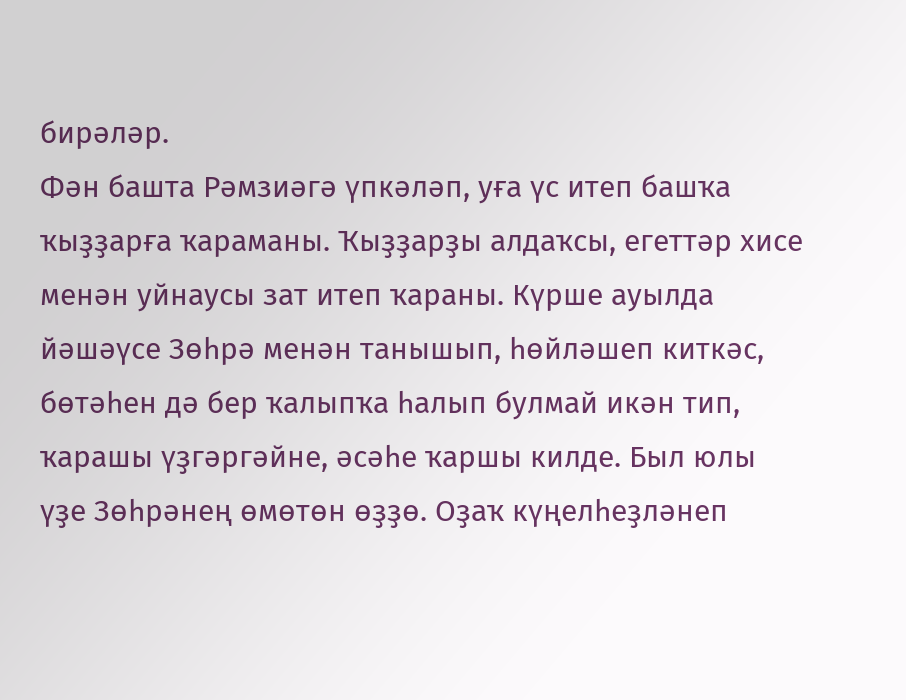бирәләр.
Фән башта Рәмзиәгә үпкәләп, уға үс итеп башҡа ҡыҙҙарға ҡараманы. Ҡыҙҙарҙы алдаҡсы, егеттәр хисе менән уйнаусы зат итеп ҡараны. Күрше ауылда йәшәүсе Зөһрә менән танышып, һөйләшеп киткәс, бөтәһен дә бер ҡалыпҡа һалып булмай икән тип, ҡарашы үҙгәргәйне, әсәһе ҡаршы килде. Был юлы үҙе Зөһрәнең өмөтөн өҙҙө. Оҙаҡ күңелһеҙләнеп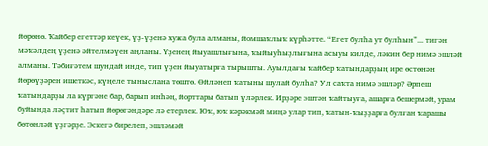йөрөнө. Ҡайбер егеттәр кеүек, үҙ-үҙенә хужа була алманы, йомшаҡлыҡ күрһәтте. “Егет булһа ут булһын”... тигән мәҡәлдең үҙенә әйтелмәүен аңланы. Үҙенең йыуашлығына, ҡыйыуһыҙлығына асыуы килде, ләкин бер нимә эшләй алманы. Тәбиғәтем шундай инде, тип үҙен йыуатырға тырышты. Ауылдағы ҡайбер ҡатындарҙың ире өстөнән йөрөүҙәрен ишеткәс, күңеле тыныслана төштө. Өйләнеп ҡатыны шулай булһа? Ул саҡта нимә эшләр? Әрпеш ҡатындарҙы ла күргәне бар, барып инһәң, йорттары батып үләрлек. Ирҙәре эштән ҡайтыуға, ашарға бешермәй, урам буйында ләҫтит һатып йөрөгәндәре лә етерлек. Юҡ, юҡ кәрәкмәй миңә улар тип, ҡатын-ҡыҙҙарға булған ҡарашы бөтөнләй үҙгәрҙе. Эскегә бирелеп, эшләмәй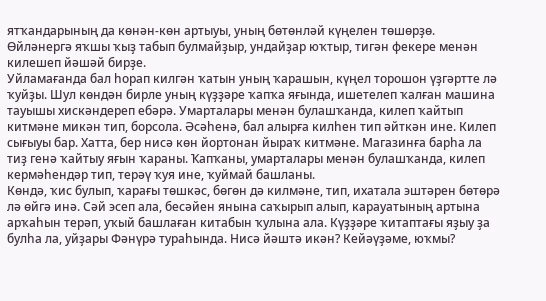ятҡандарының да көнән-көн артыуы, уның бөтөнләй күңелен төшөрҙө. Өйләнергә яҡшы ҡыҙ табып булмайҙыр, ундайҙар юҡтыр, тигән фекере менән килешеп йәшәй бирҙе.
Уйламағанда бал һорап килгән ҡатын уның ҡарашын, күңел торошон үҙгәртте лә ҡуйҙы. Шул көндән бирле уның күҙҙәре ҡапҡа яғында, ишетелеп ҡалған машина тауышы хискәндереп ебәрә. Умарталары менән булашҡанда, килеп ҡайтып китмәне микән тип, борсола. Әсәһенә, бал алырға килһен тип әйткән ине. Килеп сығыуы бар. Хатта, бер нисә көн йортонан йыраҡ китмәне. Магазинға барһа ла тиҙ генә ҡайтыу яғын ҡараны. Ҡапҡаны, умарталары менән булашҡанда, килеп кермәһендәр тип, терәү ҡуя ине, ҡуймай башланы.
Көндә, ҡис булып, ҡарағы төшкәс, бөгөн дә килмәне, тип, ихатала эштәрен бөтөрә лә өйгә инә. Сәй эсеп ала, бесәйен янына саҡырып алып, карауатының артына арҡаһын терәп, уҡый башлаған китабын ҡулына ала. Күҙҙәре ҡитаптағы яҙыу ҙа булһа ла, уйҙары Фәнүрә тураһында. Нисә йәштә икән? Кейәүҙәме, юҡмы?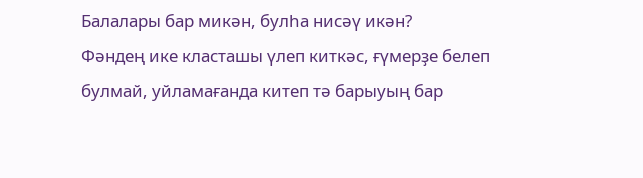Балалары бар микән, булһа нисәү икән?
Фәндең ике класташы үлеп киткәс, ғүмерҙе белеп булмай, уйламағанда китеп тә барыуың бар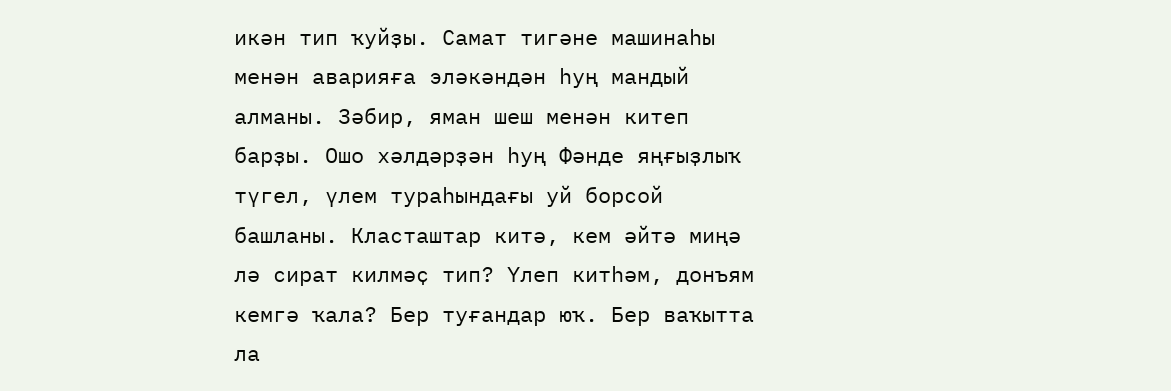икән тип ҡуйҙы. Самат тигәне машинаһы менән аварияға эләкәндән һуң мандый алманы. Зәбир, яман шеш менән китеп барҙы. Ошо хәлдәрҙән һуң Фәнде яңғыҙлыҡ түгел, үлем тураһындағы уй борсой башланы. Класташтар китә, кем әйтә миңә лә сират килмәҫ тип? Үлеп китһәм, донъям кемгә ҡала? Бер туғандар юҡ. Бер ваҡытта ла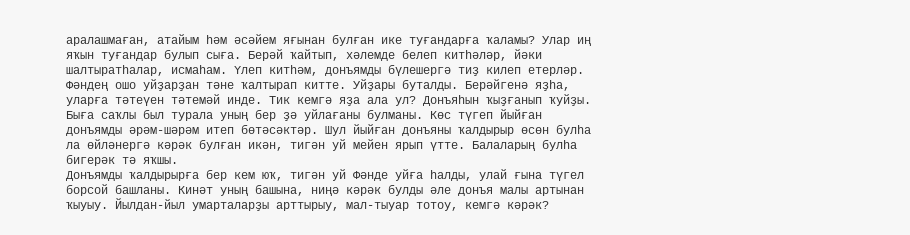аралашмаған, атайым һәм әсәйем яғынан булған ике туғандарға ҡаламы? Улар иң яҡын туғандар булып сыға. Берәй ҡайтып, хәлемде белеп китһәләр, йәки шалтыратһалар, исмаһам. Үлеп китһәм, донъямды бүлешергә тиҙ килеп етерләр. Фәндең ошо уйҙарҙан тәне ҡалтырап китте. Уйҙары буталды. Берәйгенә яҙһа, уларға тәтеүен тәтемәй инде. Тик кемгә яҙа ала ул? Донъяһын ҡыҙғанып ҡуйҙы. Быға саҡлы был турала уның бер ҙә уйлағаны булманы. Көс түгеп йыйған донъямды әрәм-шәрәм итеп бөтәсәктәр. Шул йыйған донъяны ҡалдырыр өсөн булһа ла өйләнергә кәрәк булған икән, тигән уй мейен ярып үтте. Балаларың булһа бигерәк тә яҡшы.
Донъямды ҡалдырырға бер кем юҡ, тигән уй Фәнде уйға һалды, улай ғына түгел борсой башланы. Кинәт уның башына, ниңә кәрәк булды әле донъя малы артынан ҡыуыу. Йылдан-йыл умарталарҙы арттырыу, мал-тыуар тотоу, кемгә кәрәк?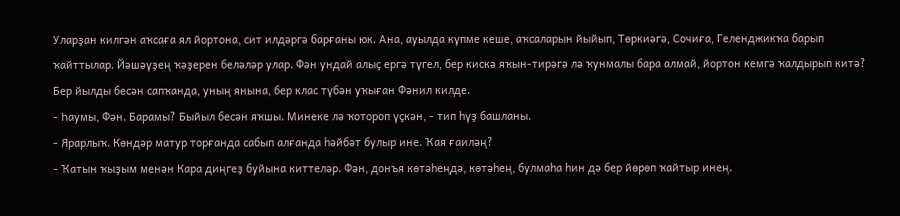Уларҙан килгән аҡсаға ял йортона, сит илдәргә барғаны юк. Ана, ауылда күпме кеше, аҡсаларын йыйып, Төркиәгә, Сочиға, Геленджикҡа барып ҡайттылар. Йәшәүҙең ҡәҙерен беләләр улар. Фән ундай алыҫ ергә түгел, бер кискә яҡын-тирәгә лә ҡунмалы бара алмай, йортон кемгә ҡалдырып китә?
Бер йылды бесән сапҡанда, уның янына, бер клас түбән уҡыған Фәнил килде.
- Һаумы, Фән. Барамы? Быйыл бесән яҡшы. Минеке лә ҡотороп үҫкән, - тип һүҙ башланы.
- Ярарлыҡ. Көндәр матур торғанда сабып алғанда һәйбәт булыр ине. Ҡая ғаиләң?
- Ҡатын ҡыҙым менән Кара диңгеҙ буйына киттеләр. Фән, донъя көтәһеңдә, көтәһең, булмаһа һин дә бер йөрөп ҡайтыр инең.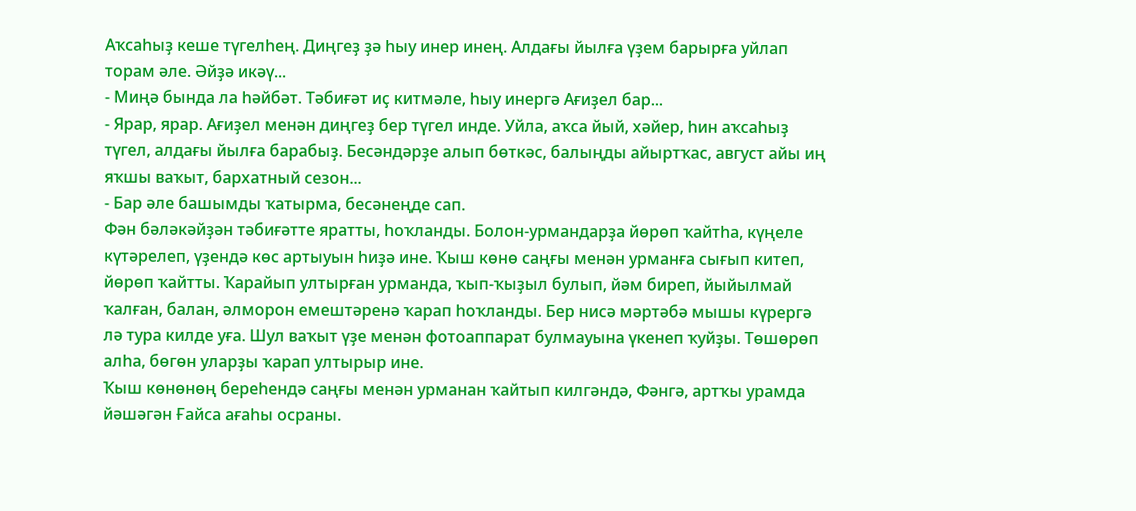Аҡсаһыҙ кеше түгелһең. Диңгеҙ ҙә һыу инер инең. Алдағы йылға үҙем барырға уйлап торам әле. Әйҙә икәү...
- Миңә бында ла һәйбәт. Тәбиғәт иҫ китмәле, һыу инергә Ағиҙел бар...
- Ярар, ярар. Ағиҙел менән диңгеҙ бер түгел инде. Уйла, аҡса йый, хәйер, һин аҡсаһыҙ түгел, алдағы йылға барабыҙ. Бесәндәрҙе алып бөткәс, балыңды айыртҡас, август айы иң яҡшы ваҡыт, бархатный сезон...
- Бар әле башымды ҡатырма, бесәнеңде сап.
Фән бәләкәйҙән тәбиғәтте яратты, һоҡланды. Болон-урмандарҙа йөрөп ҡайтһа, күңеле күтәрелеп, үҙендә көс артыуын һиҙә ине. Ҡыш көнө саңғы менән урманға сығып китеп, йөрөп ҡайтты. Ҡарайып ултырған урманда, ҡып-ҡыҙыл булып, йәм биреп, йыйылмай ҡалған, балан, әлморон емештәренә ҡарап һоҡланды. Бер нисә мәртәбә мышы күрергә лә тура килде уға. Шул ваҡыт үҙе менән фотоаппарат булмауына үкенеп ҡуйҙы. Төшөрөп алһа, бөгөн уларҙы ҡарап ултырыр ине.
Ҡыш көнөнөң береһендә саңғы менән урманан ҡайтып килгәндә, Фәнгә, артҡы урамда йәшәгән Ғайса ағаһы осраны.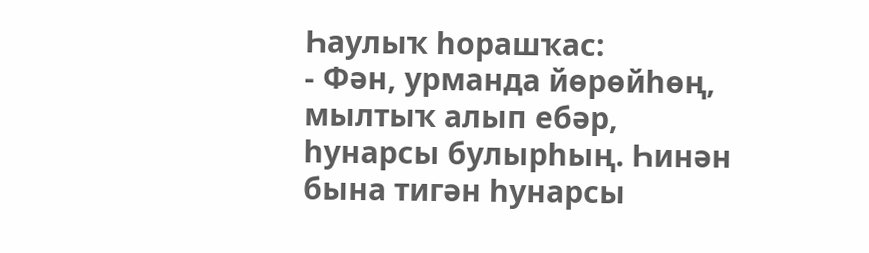Һаулыҡ һорашҡас:
- Фән, урманда йөрөйһөң, мылтыҡ алып ебәр, һунарсы булырһың. Һинән бына тигән һунарсы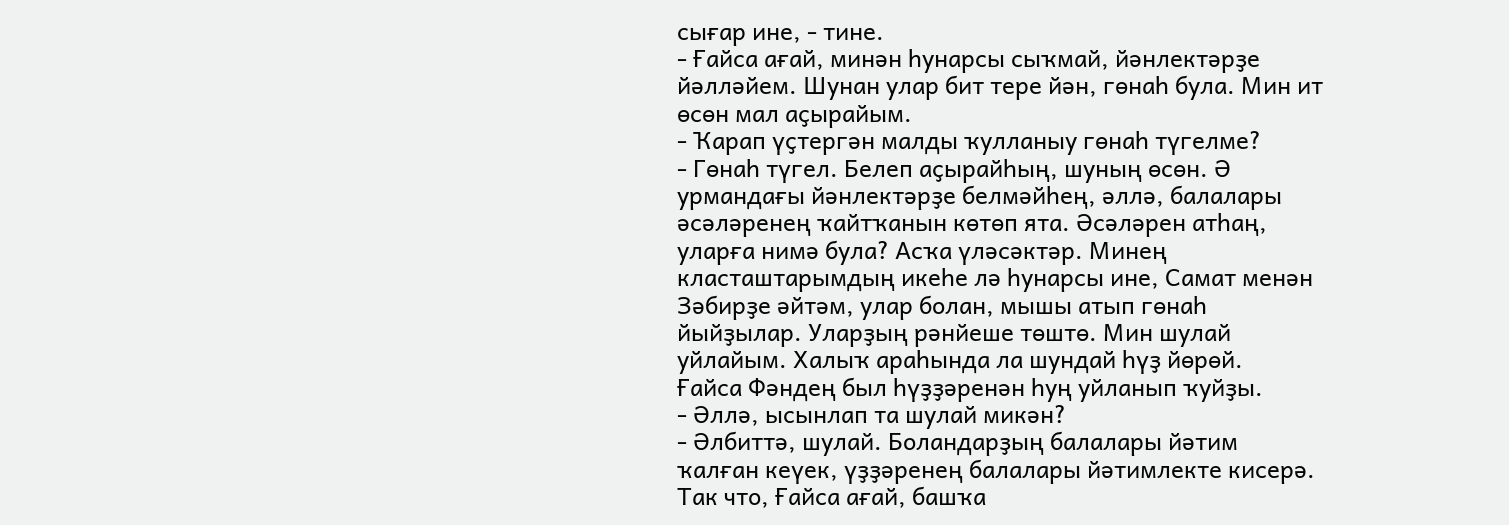сығар ине, - тине.
- Ғайса ағай, минән һунарсы сыҡмай, йәнлектәрҙе йәлләйем. Шунан улар бит тере йән, гөнаһ була. Мин ит өсөн мал аҫырайым.
- Ҡарап үҫтергән малды ҡулланыу гөнаһ түгелме?
- Гөнаһ түгел. Белеп аҫырайһың, шуның өсөн. Ә урмандағы йәнлектәрҙе белмәйһең, әллә, балалары әсәләренең ҡайтҡанын көтөп ята. Әсәләрен атһаң, уларға нимә була? Асҡа үләсәктәр. Минең класташтарымдың икеһе лә һунарсы ине, Самат менән Зәбирҙе әйтәм, улар болан, мышы атып гөнаһ йыйҙылар. Уларҙың рәнйеше төштө. Мин шулай уйлайым. Халыҡ араһында ла шундай һүҙ йөрөй.
Ғайса Фәндең был һүҙҙәренән һуң уйланып ҡуйҙы.
- Әллә, ысынлап та шулай микән?
- Әлбиттә, шулай. Боландарҙың балалары йәтим ҡалған кеүек, үҙҙәренең балалары йәтимлекте кисерә. Так что, Ғайса ағай, башҡа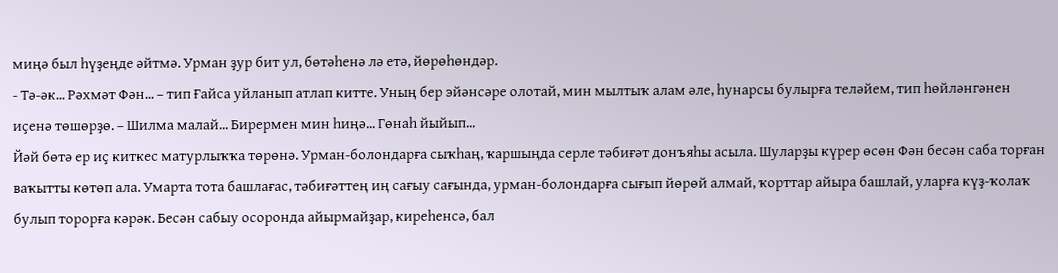миңә был һүҙеңде әйтмә. Урман ҙур бит ул, бөтәһенә лә етә, йөрөһөндәр.
- Тә-әк... Рәхмәт Фән... – тип Ғайса уйланып атлап китте. Уның бер эйәнсәре олотай, мин мылтыҡ алам әле, һунарсы булырға теләйем, тип һөйләнгәнен иҫенә төшөрҙө. – Шилма малай... Бирермен мин һиңә... Гөнаһ йыйып...
Йәй бөтә ер иҫ киткес матурлыҡҡа төрөнә. Урман-болондарға сыҡһаң, ҡаршыңда серле тәбиғәт донъяһы асыла. Шуларҙы күрер өсөн Фән бесән саба торған ваҡытты көтөп ала. Умарта тота башлағас, тәбиғәттең иң сағыу сағында, урман-болондарға сығып йөрөй алмай, ҡорттар айыра башлай, уларға күҙ-ҡолаҡ булып торорға кәрәк. Бесән сабыу осоронда айырмайҙар, киреһенсә, бал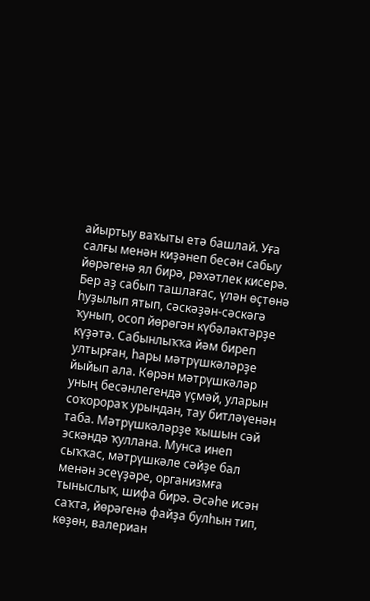айыртыу ваҡыты етә башлай. Уға салғы менән киҙәнеп бесән сабыу йөрәгенә ял бирә, рәхәтлек кисерә. Бер аҙ сабып ташлағас, үлән өҫтөнә һуҙылып ятып, сәскәҙән-сәскәгә ҡунып, осоп йөрөгән күбәләктәрҙе күҙәтә. Сабынлыҡҡа йәм биреп ултырған, һары мәтрүшкәләрҙе йыйып ала. Көрән мәтрүшкәләр уның бесәнлегендә үҫмәй, уларын соҡорораҡ урындан, тау битләүенән таба. Мәтрүшкәләрҙе ҡышын сәй эскәндә ҡуллана. Мунса инеп сыҡҡас, мәтрүшкәле сәйҙе бал менән эсеүҙәре, организмға тыныслыҡ, шифа бирә. Әсәһе исән саҡта, йөрәгенә файҙа булһын тип, көҙөн, валериан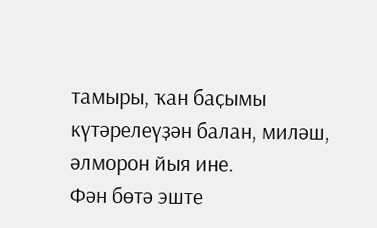тамыры, ҡан баҫымы күтәрелеүҙән балан, миләш, әлморон йыя ине.
Фән бөтә эште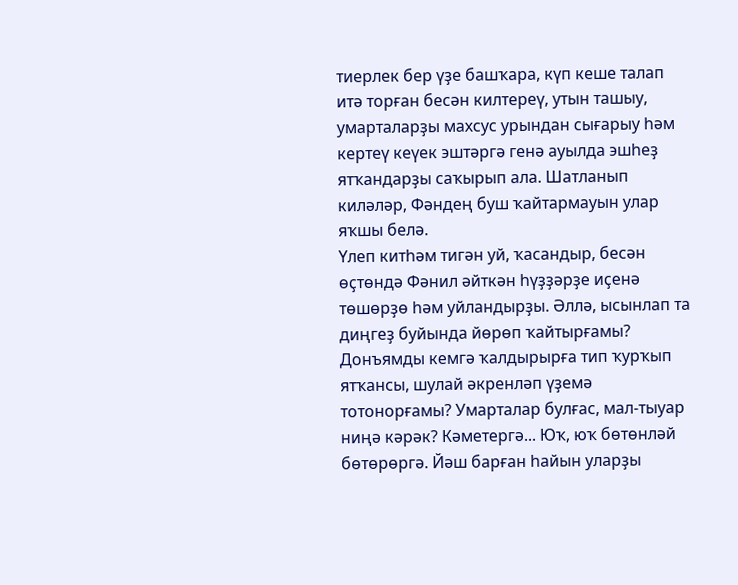тиерлек бер үҙе башҡара, күп кеше талап итә торған бесән килтереү, утын ташыу, умарталарҙы махсус урындан сығарыу һәм кертеү кеүек эштәргә генә ауылда эшһеҙ ятҡандарҙы саҡырып ала. Шатланып киләләр, Фәндең буш ҡайтармауын улар яҡшы белә.
Үлеп китһәм тигән уй, ҡасандыр, бесән өҫтөндә Фәнил әйткән һүҙҙәрҙе иҫенә төшөрҙө һәм уйландырҙы. Әллә, ысынлап та диңгеҙ буйында йөрөп ҡайтырғамы? Донъямды кемгә ҡалдырырға тип ҡурҡып ятҡансы, шулай әкренләп үҙемә тотонорғамы? Умарталар булғас, мал-тыуар ниңә кәрәк? Кәметергә... Юҡ, юҡ бөтөнләй бөтөрөргә. Йәш барған һайын уларҙы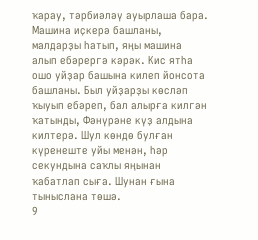ҡарау, тәрбиәләү ауырлаша бара. Машина иҫкерә башланы, малдарҙы һатып, яңы машина алып ебәрергә кәрәк. Кис ятһа ошо уйҙар башына килеп йонсота башланы. Был уйҙарҙы көсләп ҡыуып ебәреп, бал алырға килгән ҡатынды, Фәнүрәне күҙ алдына килтерә. Шул көндө булған күренеште уйы менән, һәр секундына саҡлы яңынан ҡабатлап сыға. Шунан ғына тыныслана төшә.
9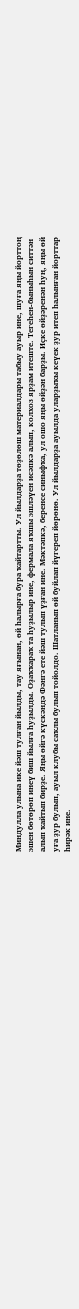Миндулла улына ике йәш тулған йылды, тау яғынан, өй һалырға бура ҡайтартты. Ул йылдарҙа төҙөлөш материалдары табыу ауыр ине, шуға яңы йорттоң эшен бөтөрөп инеү биш йылға һуҙылды. Оҙаҡҡараҡ та һуҙылыр ине, фермала яҡшы эшләүен исәпкә алып, колхоз ярҙам итеште. Тегеһен-быныһын ситтән алып ҡайтып бирҙе. Яңы өйгә күскәндә Фәнгә ете йәш тулып үҙған ине. Мәктәпкә, беренсе синыфҡа, ул ошо яңы өйҙән барҙы. Иҫке өйҙәренән һуң, яңы өй уға ҙур булып, ауыл клубы саҡлы булып тойолдо. Шатланып өй буйлап йүгереп йөрөнө. Ул йылдарҙа ауылда уларҙыҡы кеүек ҙур итеп һалынған йорттар һирәк ине.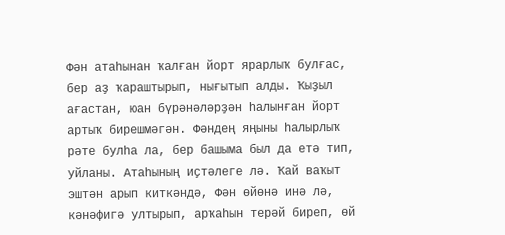Фән атаһынан ҡалған йорт ярарлыҡ булғас, бер аҙ ҡараштырып, нығытып алды. Ҡыҙыл ағастан, юан бүрәнәләрҙән һалынған йорт артыҡ бирешмәгән. Фәндең яңыны һалырлыҡ рәте булһа ла, бер башыма был да етә тип, уйланы. Атаһының иҫтәлеге лә. Ҡай ваҡыт эштән арып киткәндә, Фән өйөнә инә лә, кәнәфигә ултырып, арҡаһын терәй биреп, өй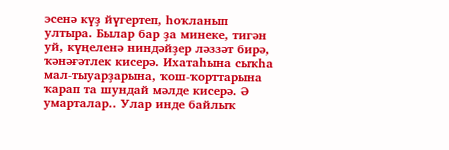эсенә күҙ йүгертеп, һоҡланып ултыра. Былар бар ҙа минеке, тигән уй, күңеленә ниндәйҙер ләззәт бирә, ҡәнәғәтлек кисерә. Ихатаһына сыҡһа мал-тыуарҙарына, ҡош-ҡорттарына ҡарап та шундай мәлде кисерә. Ә умарталар.. Улар инде байлыҡ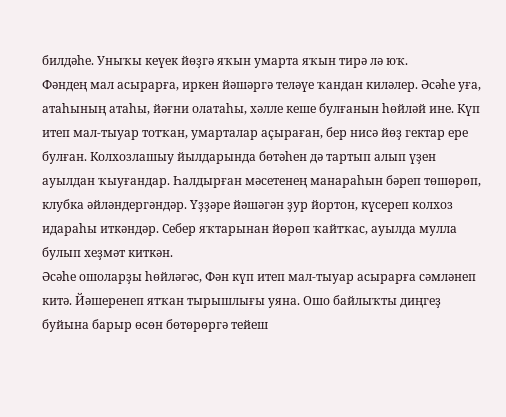билдәһе. Уныҡы кеүек йөҙгә яҡын умарта яҡын тирә лә юҡ.
Фәндең мал асырарға, иркен йәшәргә теләүе ҡандан киләлер. Әсәһе уға, атаһының атаһы, йәғни олатаһы, хәлле кеше булғанын һөйләй ине. Күп итеп мал-тыуар тотҡан, умарталар аҫыраған, бер нисә йөҙ гектар ере булған. Колхозлашыу йылдарында бөтәһен дә тартып алып үҙен ауылдан ҡыуғандар. Һалдырған мәсетенең манараһын бәреп төшөрөп, клубка әйләндергәндәр. Үҙҙәре йәшәгән ҙур йортон, күсереп колхоз идараһы иткәндәр. Себер яҡтарынан йөрөп ҡайтҡас, ауылда мулла булып хеҙмәт киткән.
Әсәһе ошоларҙы һөйләгәс, Фән күп итеп мал-тыуар асырарға сәмләнеп китә. Йәшеренеп ятҡан тырышлығы уяна. Ошо байлыҡты диңгеҙ буйына барыр өсөн бөтөрөргә тейеш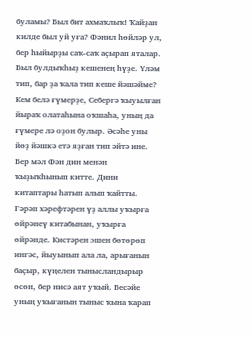буламы? Был бит ахмаҡлыҡ! Ҡайҙан килде был уй уға? Фәнил һөйләр ул, бер һыйырҙы саҡ-саҡ аҫырап яталар. Был булдыҡһыҙ кешенең һүҙе. Үләм тип, бар ҙа ҡала тип кеше йәшәйме? Кем белә ғүмерҙе, Себергә ҡыуылған йыраҡ олатаһына оҡшаһа, уның да ғүмере лә оҙон булыр. Әсәһе уны йөҙ йәшкә етә яҙған тип әйтә ине.
Бер мәл Фән дин менән ҡыҙыҡһынып китте. Дини китаптары һатып алып ҡайтты. Гәрәп хәрефтәрен үҙ аллы уҡырға өйрәнеү китабынан, уҡырға өйрәнде. Кистәрен эшен бөтөрөп ингәс, йыуынып ала ла, арығанын баҫыр, күңелен тынысландырыр өсөн, бер нисә аят уҡый. Бесәйе уның уҡығанын тыныс ҡына ҡарап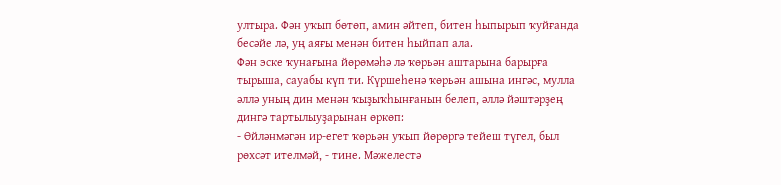ултыра. Фән уҡып бөтөп, амин әйтеп, битен һыпырып ҡуйғанда бесәйе лә, уң аяғы менән битен һыйпап ала.
Фән эске ҡунағына йөрөмәһә лә ҡөрьән аштарына барырға тырыша, сауабы күп ти. Күршеһенә ҡөрьән ашына ингәс, мулла әллә уның дин менән ҡыҙыҡһынғанын белеп, әллә йәштәрҙең дингә тартылыуҙарынан өркөп:
- Өйләнмәгән ир-егет ҡөрьән уҡып йөрөргә тейеш түгел, был рөхсәт ителмәй, - тине. Мәжелестә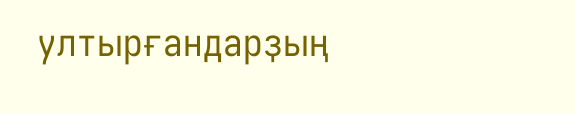ултырғандарҙың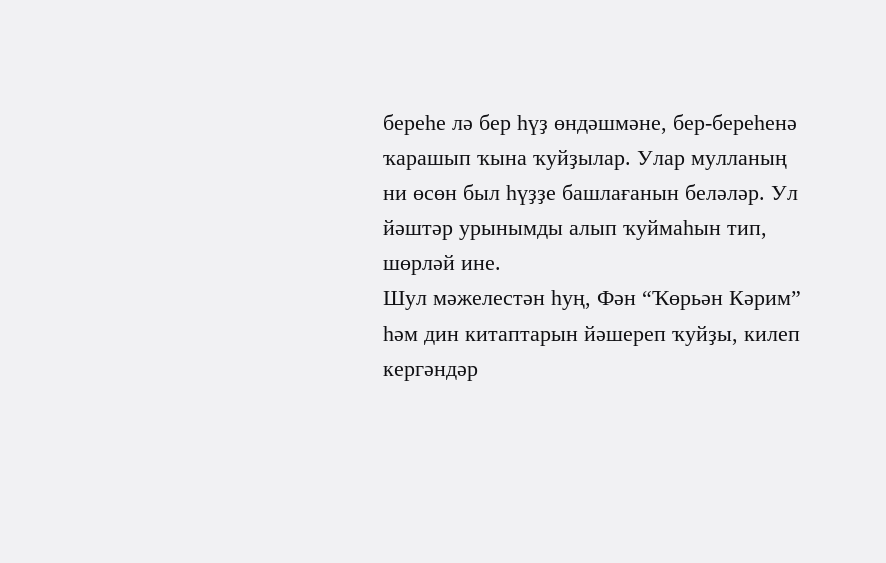береһе лә бер һүҙ өндәшмәне, бер-береһенә ҡарашып ҡына ҡуйҙылар. Улар мулланың ни өсөн был һүҙҙе башлағанын беләләр. Ул йәштәр урынымды алып ҡуймаһын тип, шөрләй ине.
Шул мәжелестән һуң, Фән “Ҡөрьән Кәрим” һәм дин китаптарын йәшереп ҡуйҙы, килеп кергәндәр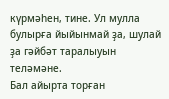күрмәһен, тине. Ул мулла булырға йыйынмай ҙа, шулай ҙа гәйбәт таралыуын теләмәне.
Бал айырта торған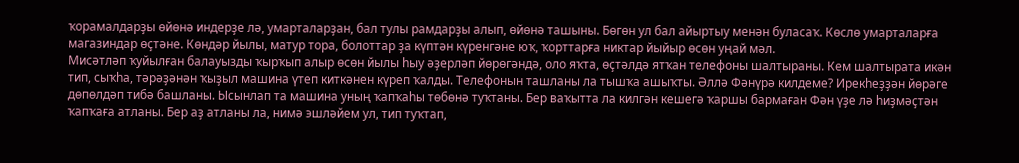ҡорамалдарҙы өйөнә индерҙе лә, умарталарҙан, бал тулы рамдарҙы алып, өйөнә ташыны. Бөгөн ул бал айыртыу менән буласаҡ. Көслө умарталарға магазиндар өҫтәне. Көндәр йылы, матур тора, болоттар ҙа күптән күренгәне юҡ, ҡорттарға никтар йыйыр өсөн уңай мәл.
Мисәтләп ҡуйылған балауызды ҡырҡып алыр өсөн йылы һыу әҙерләп йөрөгәндә, оло яҡта, өҫтәлдә ятҡан телефоны шалтыраны. Кем шалтырата икән тип, сыҡһа, тәрәҙәнән ҡыҙыл машина үтеп киткәнен күреп ҡалды. Телефонын ташланы ла тышҡа ашыҡты. Әллә Фәнүрә килдеме? Ирекһеҙҙән йөрәге дөпөлдәп тибә башланы. Ысынлап та машина уның ҡапҡаһы төбөнә туҡтаны. Бер ваҡытта ла килгән кешегә ҡаршы бармаған Фән үҙе лә һиҙмәҫтән ҡапҡаға атланы. Бер аҙ атланы ла, нимә эшләйем ул, тип туҡтап,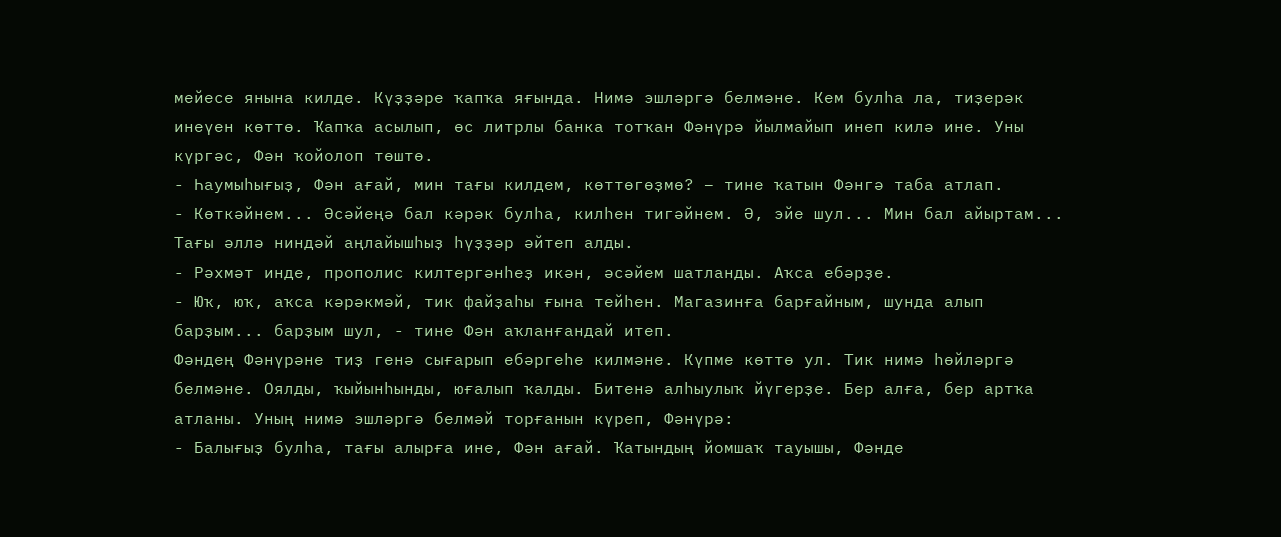мейесе янына килде. Күҙҙәре ҡапҡа яғында. Нимә эшләргә белмәне. Кем булһа ла, тиҙерәк инеүен көттө. Ҡапҡа асылып, өс литрлы банка тотҡан Фәнүрә йылмайып инеп килә ине. Уны күргәс, Фән ҡойолоп төштө.
- Һаумыһығыҙ, Фән ағай, мин тағы килдем, көттөгөҙмө? – тине ҡатын Фәнгә таба атлап.
- Көткәйнем... Әсәйеңә бал кәрәк булһа, килһен тигәйнем. Ә, эйе шул... Мин бал айыртам... Тағы әллә ниндәй аңлайышһыҙ һүҙҙәр әйтеп алды.
- Рәхмәт инде, прополис килтергәнһеҙ икән, әсәйем шатланды. Аҡса ебәрҙе.
- Юҡ, юҡ, аҡса кәрәкмәй, тик файҙаһы ғына тейһен. Магазинға барғайным, шунда алып барҙым... барҙым шул, - тине Фән аҡланғандай итеп.
Фәндең Фәнүрәне тиҙ генә сығарып ебәргеһе килмәне. Күпме көттө ул. Тик нимә һөйләргә белмәне. Оялды, ҡыйынһынды, юғалып ҡалды. Битенә алһыулыҡ йүгерҙе. Бер алға, бер артҡа атланы. Уның нимә эшләргә белмәй торғанын күреп, Фәнүрә:
- Балығыҙ булһа, тағы алырға ине, Фән ағай. Ҡатындың йомшаҡ тауышы, Фәнде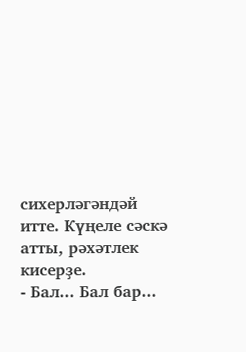сихерләгәндәй итте. Күңеле сәскә атты, рәхәтлек кисерҙе.
- Бал... Бал бар...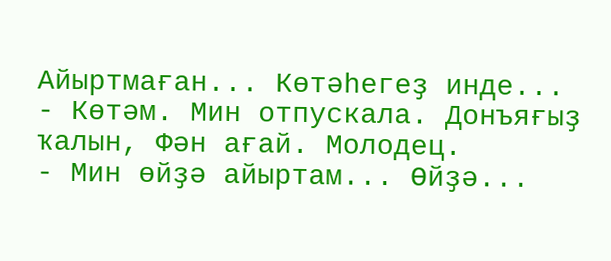Айыртмаған... Көтәһегеҙ инде...
- Көтәм. Мин отпускала. Донъяғыҙ ҡалын, Фән ағай. Молодец.
- Мин өйҙә айыртам... Өйҙә...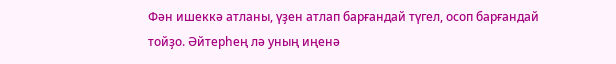Фән ишеккә атланы, үҙен атлап барғандай түгел, осоп барғандай тойҙо. Әйтерһең лә уның иңенә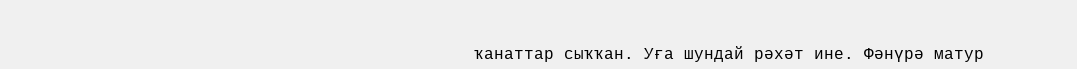ҡанаттар сыҡҡан. Уға шундай рәхәт ине. Фәнүрә матур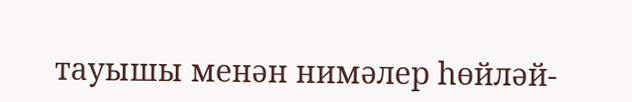тауышы менән нимәлер һөйләй-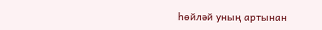һөйләй уның артынан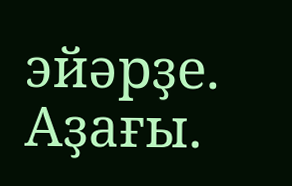эйәрҙе.
Аҙағы.